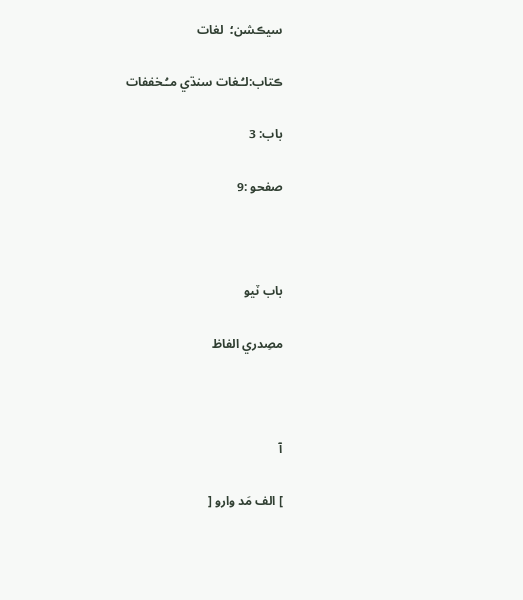سيڪشن؛  لغات

ڪتاب:لـُـغات سنڌي مـُـخففات

باب: 3

صفحو :9



باب ٽيو

مصِدري الفاظ



آ

] الف مَد وارو [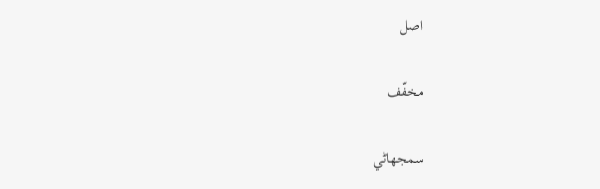اصل

مخفّف

سمجهاڻي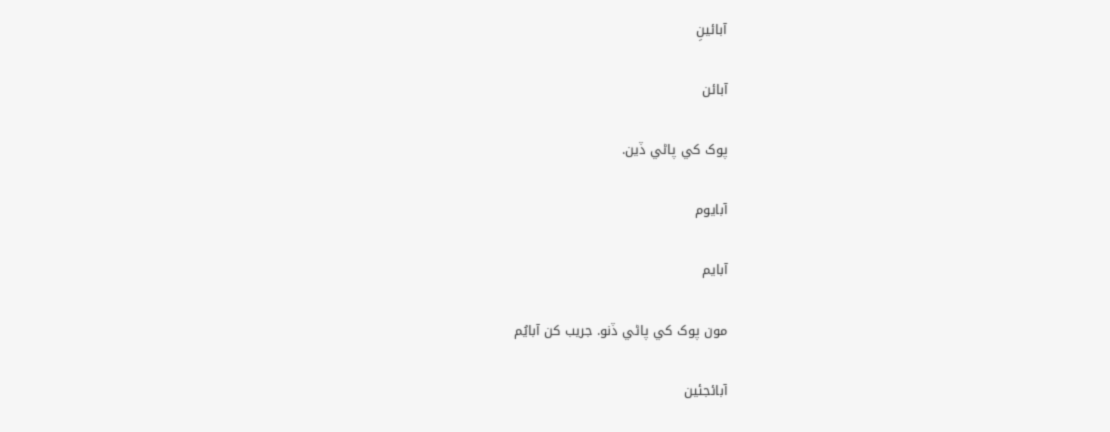آبائينِ

آبائن

پوک کي پاڻي ڏين.

آبايوم

آبايم

مون پوک کي پاڻي ڏنو. جريب کن آبايُم

آبائجئين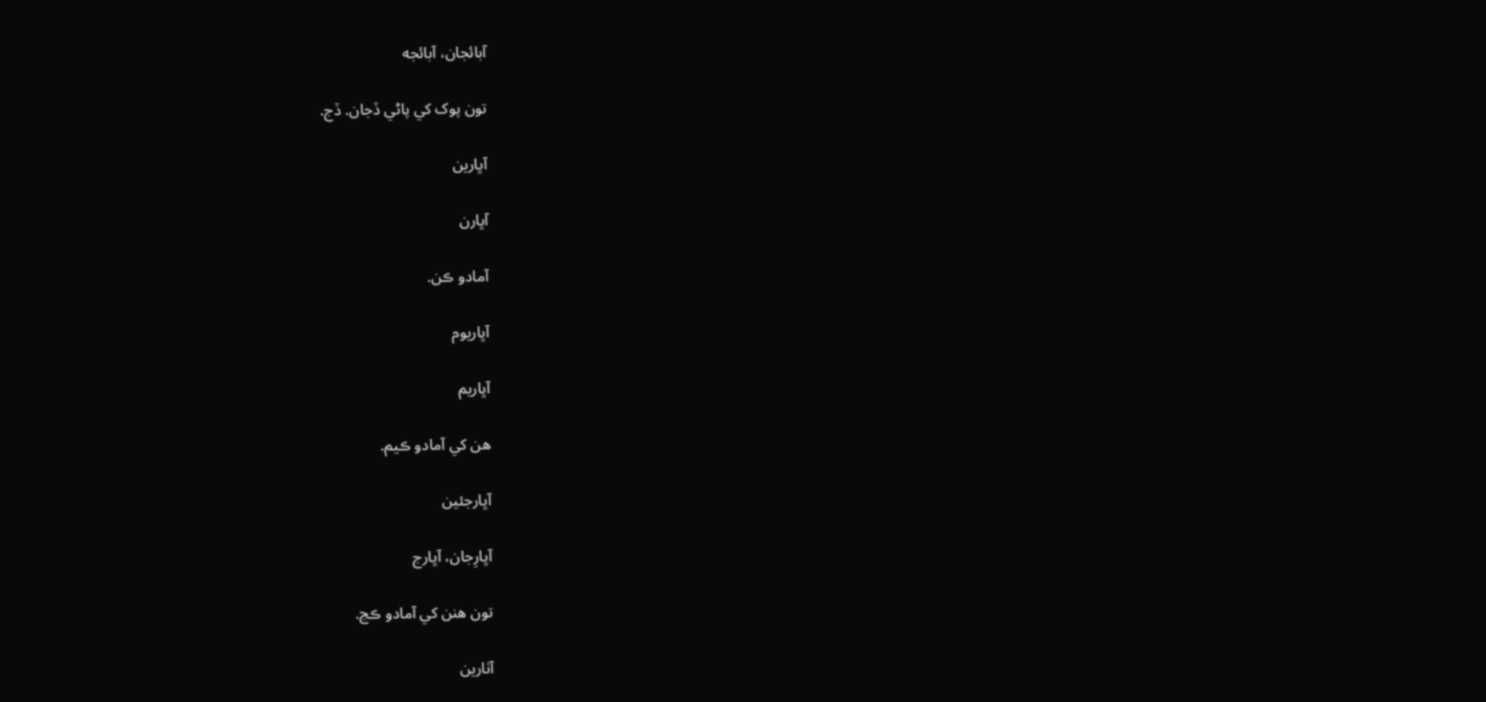آبائجان، آبائجه

تون پوک کي پاڻي ڏجان. ڏج.

آڀارين

آڀارن

آمادو ڪن.

آڀاريوم

آڀاريم

هن کي آمادو ڪيم.

آڀارجئين

آڀارِجان، آڀارج

تون هنن کي آمادو ڪج.

آٺارين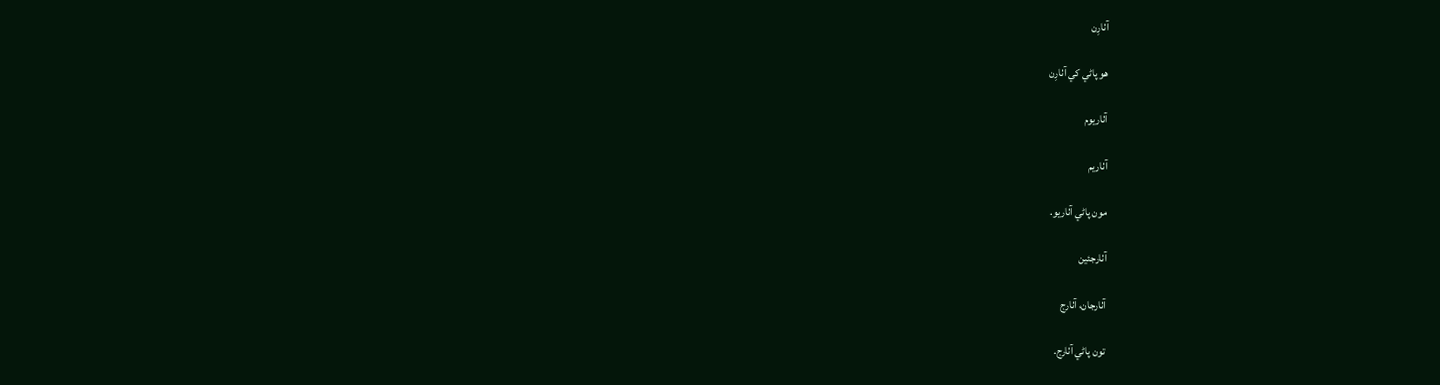آٺارِن

هو پاڻي کي آٺارِن

آٺاريوم

آٺاريم

مون پاڻي آٺاريو.

آٺارجئين

آٺارجان، آٺارج

تون پاڻي آٺارج.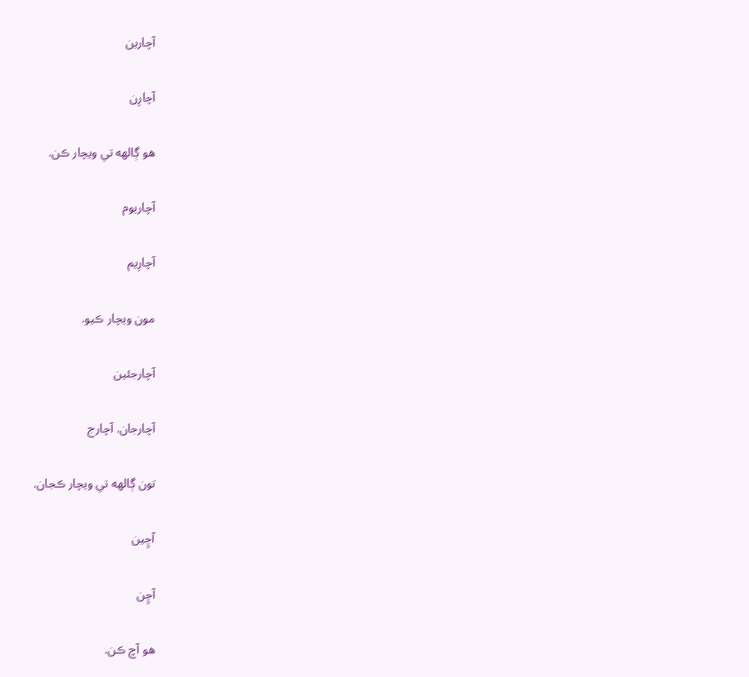آچارين

آچارِن

هو ڳالهه تي ويچار ڪن.

آچاريوم

آچارِيم

مون ويچار ڪيو.

آچارجئين

آچارجان. آچارج

تون ڳالهه تي ويچار ڪجان.

آڇِين

آڇِن

هو آڇ ڪن.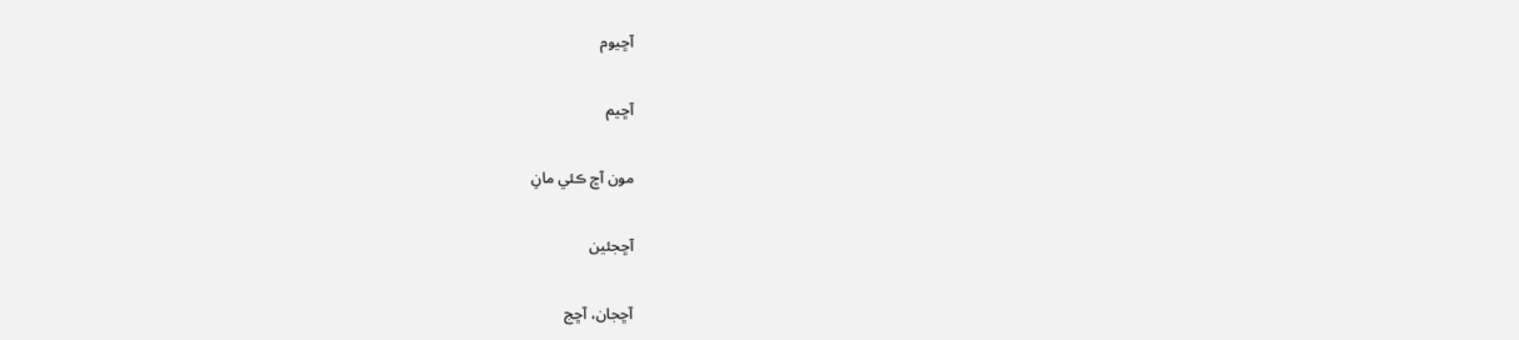آڇيوم

آڇيم

مون آڇ ڪئي مانِ

آڇجئين

آڇجان، آڇج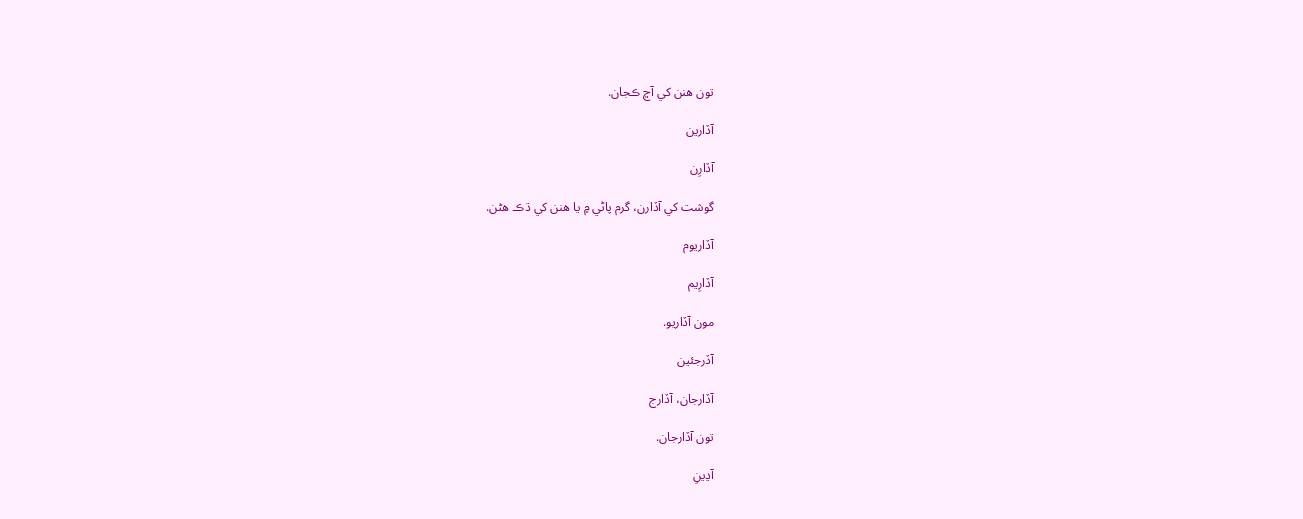تون هنن کي آڇ ڪجان.

آڏارين

آڏارِن

گوشت کي آڏارن، گرم پاڻي ۾ يا هنن کي ڌڪ هڻن.

آڏاريوم

آڏارِيم

مون آڏاريو.

آڏرجئين

آڏارجان، آڏارج

تون آڏارجان.

آڍينِ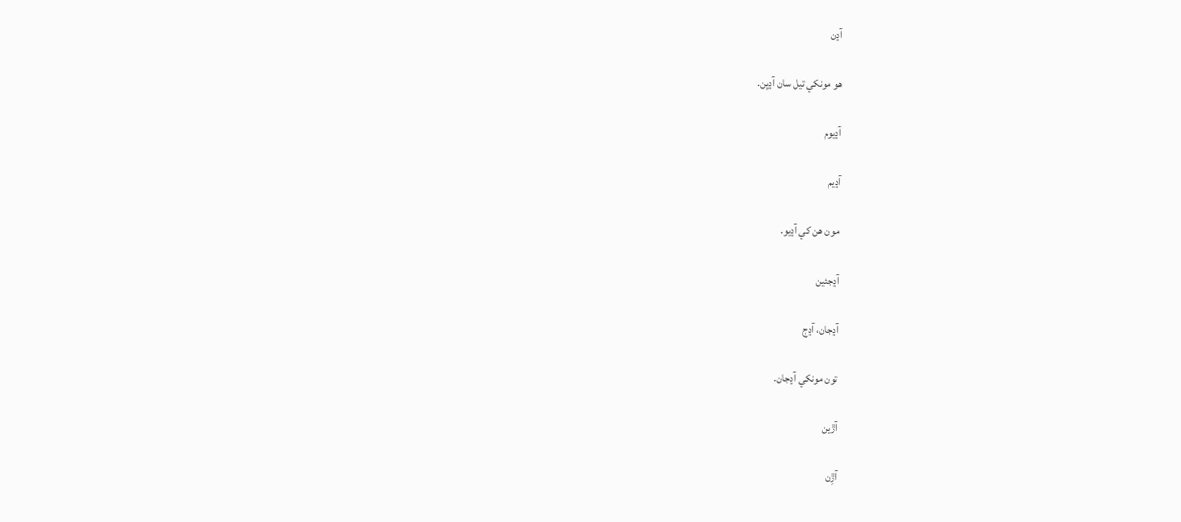آڍن

هو مونکي تيل سان آڍيِن.

آڍيوم

آڍيم

مون هن کي آڍيو.

آڍجئين

آڍجان، آڍج

تون مونکي آڍجان.

آڙين

آڙِن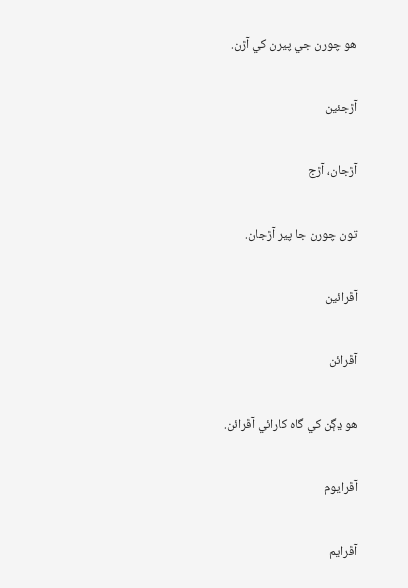هو چورن جي پيرن کي آڙن.

آڙجئين

آڙجان، آڙج

تون چورن جا پير آڙجان.

آڦرائين

آڦرائن

هو ڍڳن کي گاه کارائي آڦرائن.

آڦرايوم

آڦرايم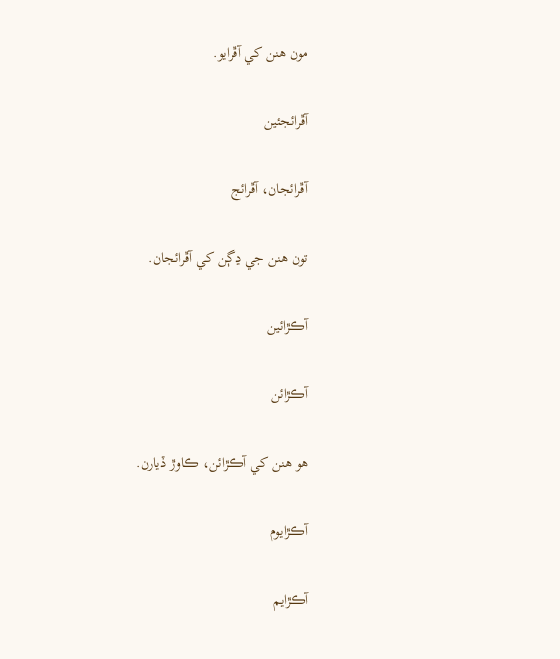مون هنن کي آڦرايو.

آڦرائجئين

آڦرائجان، آڦرائج

تون هنن جي ڍڳن کي آڦرائجان.

آڪڙائين

آڪڙائن

هو هنن کي آڪڙائن، ڪاوڙ ڏيارن.

آڪڙايوم

آڪڙايم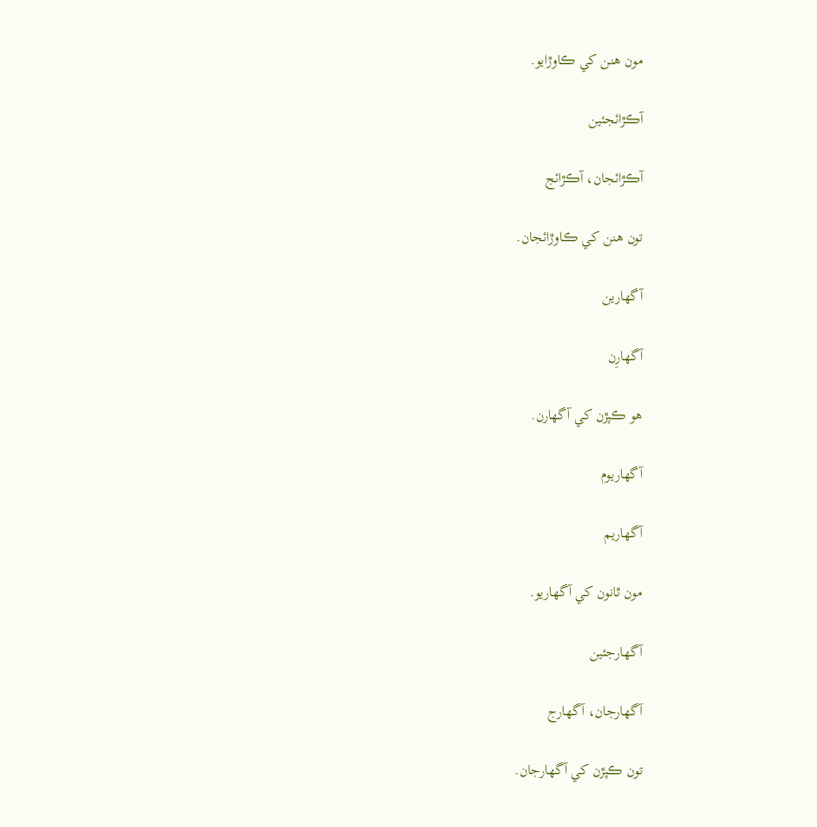مون هنن کي ڪاوڙايو.

آڪڙائجئين

آڪڙائجان، آڪڙائج

تون هنن کي ڪاوڙائجان.

آگهارين

آگهارِن

هو ڪپڙن کي آگهارن.

آگهاريوم

آگهاريم

مون ٿانون کي آگهاريو.

آگهارجئين

آگهارجان، آگهارج

تون ڪپڙن کي آگهارجان.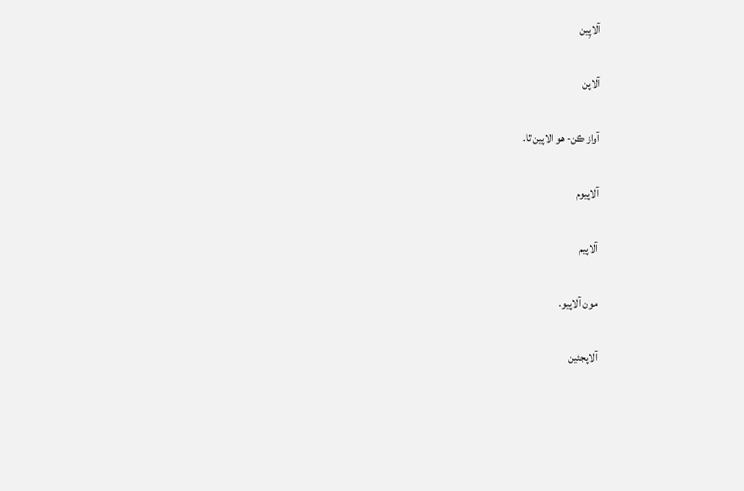آلاپِين

آلاپن

آواز ڪن- هو الاپين ٿا.

آلاپيوم

آلاپيم

مون آلاپيو.

آلاپجئين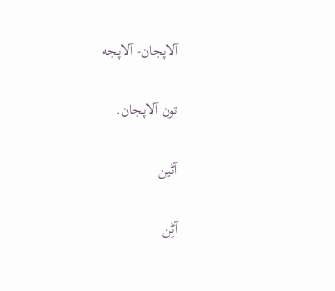آلاپجان- آلاپجه

تون آلاپجان.

آڻين

آڻِن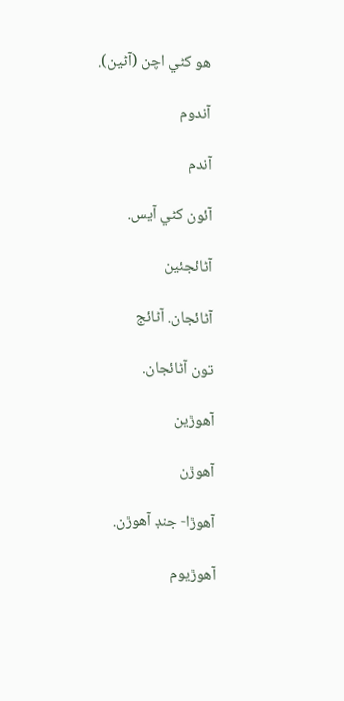هو کڻي اچن (آڻين).

آندوم

آندم

آئون کڻي آيس.

آڻائجئين

آڻائجان. آڻائج

تون آڻائجان.

آهوڙين

آهوڙن

آهوڙا- جنڊ آهوڙن.

آهوڙيوم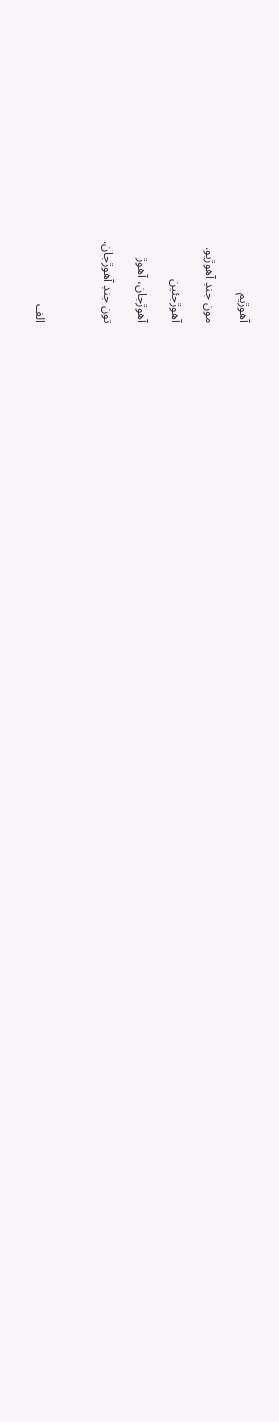آهوڙيم

مون جنڊ آهوڙيو.

آهوڙجئين

آهوڙجان، آهوڙ

تون جنڊ آهوڙجان.



الف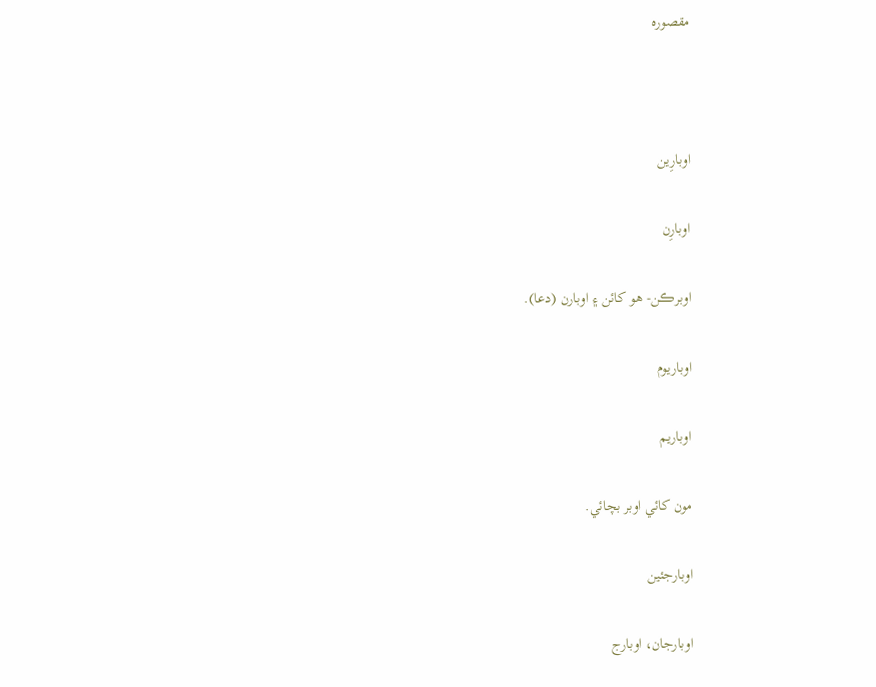مقصوره



اوبارِين

اوبارِن

اوبرڪن- هو کائن ۽ اوبارن (دعا).

اوباريوم

اوباريم

مون کائي اوبر بچائي.

اوبارجئين

اوبارجان، اوبارج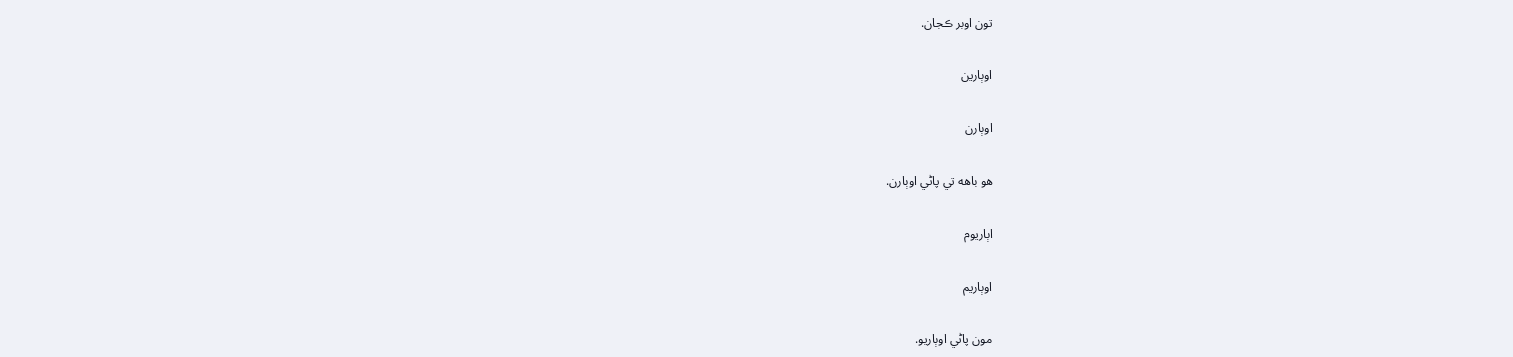تون اوبر ڪجان.

اوٻارين

اوٻارن

هو باهه تي پاڻي اوٻارن.

اٻاريوم

اوٻاريم

مون پاڻي اوٻاريو.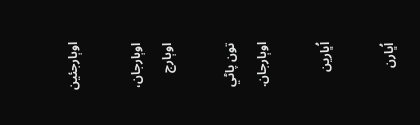اوٻارجئين

اوٻارجان، اوٻارج

تون پاڻي اوٻارجان.

اُڀارين

اُڀارن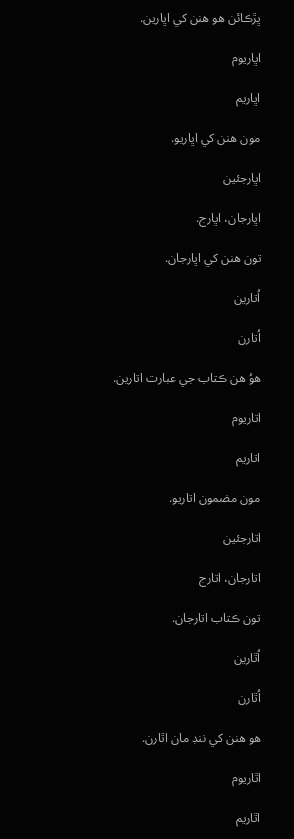ڀڙڪائن هو هنن کي اڀارين.

اڀاريوم

اڀاريم

مون هنن کي اڀاريو.

اڀارجئين

اڀارجان، اڀارج.

تون هنن کي اڀارجان.

اُتارين

اُتارن

هوُ هن ڪتاب جي عبارت اتارين.

اتاريوم

اتاريم

مون مضمون اتاريو.

اتارجئين

اتارجان، اتارج

تون ڪتاب اتارجان.

اُٿارين

اُٿارن

هو هنن کي ننڊ مان اٿارن.

اٿاريوم

اٿاريم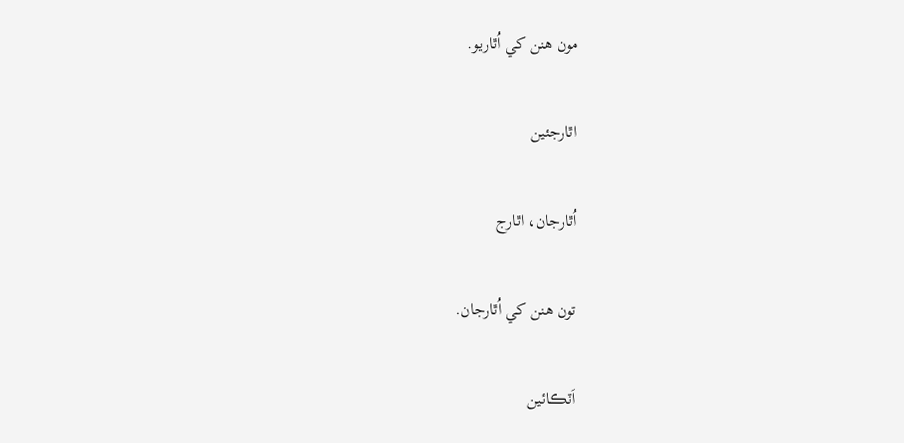مون هنن کي اُٿاريو.

اٿارجئين

اُٿارجان، اٿارج

تون هنن کي اُٿارجان.

اَٽڪائين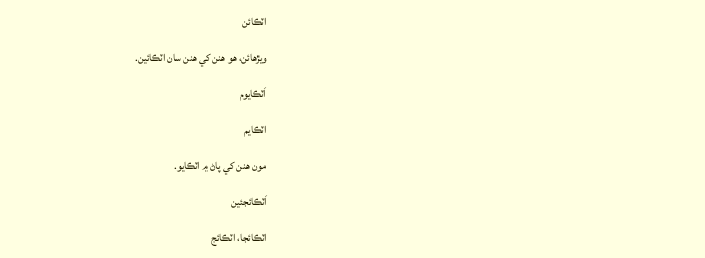اٽڪائن

ويڙهائن، هو هنن کي هنن سان اٽڪائين.

اَٽڪايوم

اٽڪايم

مون هنن کي پاڻ ۾ اٽڪايو.

اَٽڪائجئين

اٽڪائجا، اٽڪائج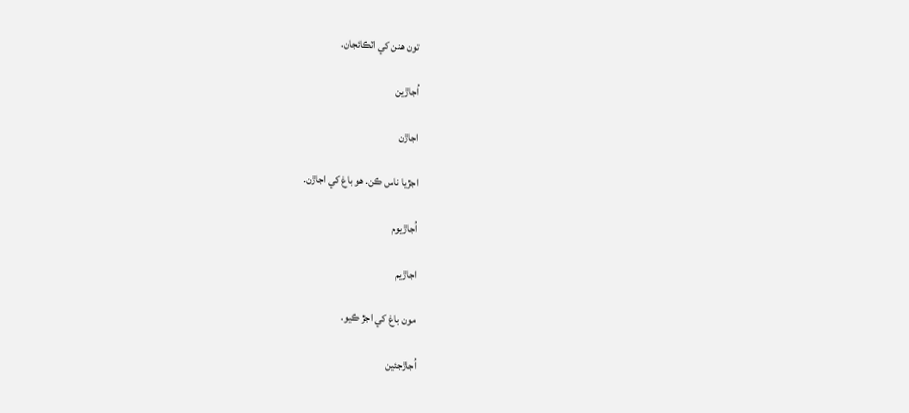تون هنن کي اٽڪائجان.

اُجاڙين

اجاڙن

اجڙيا ناس ڪن. هو باغ کي اجاڙن.

اُجاڙيوم

اجاڙيم

مون باغ کي اجڙ ڪيو.

اُجاڙجئين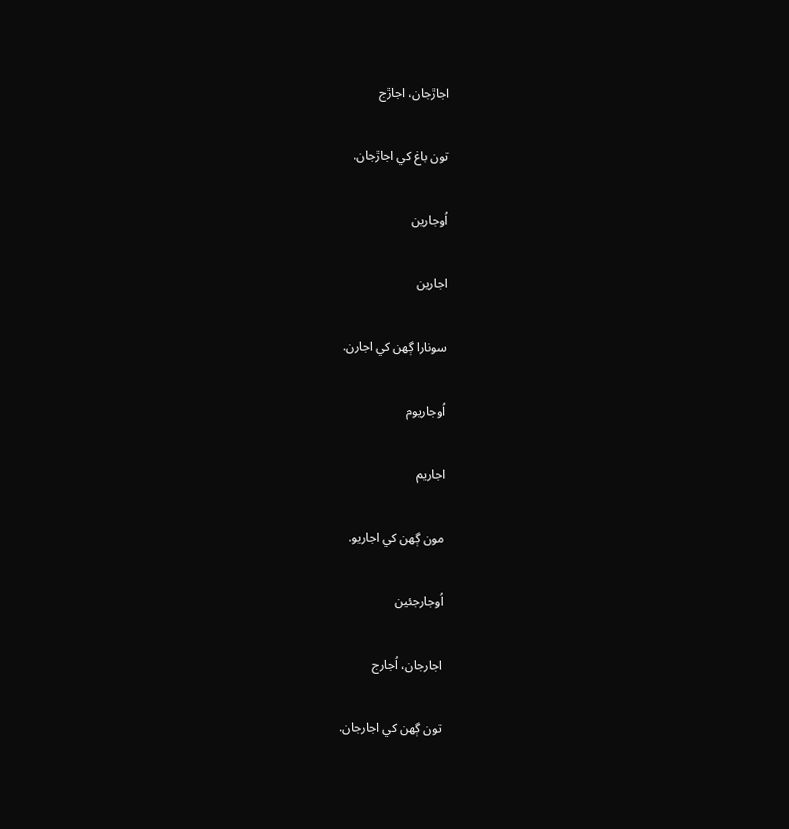اجاڙجان، اجاڙج

تون باغ کي اجاڙجان.

اُوجارين

اجارين

سونارا ڳهن کي اجارن.

اُوجاريوم

اجاريم

مون ڳهن کي اجاريو.

اُوجارجئين

اجارجان، اُجارج

تون ڳهن کي اجارجان.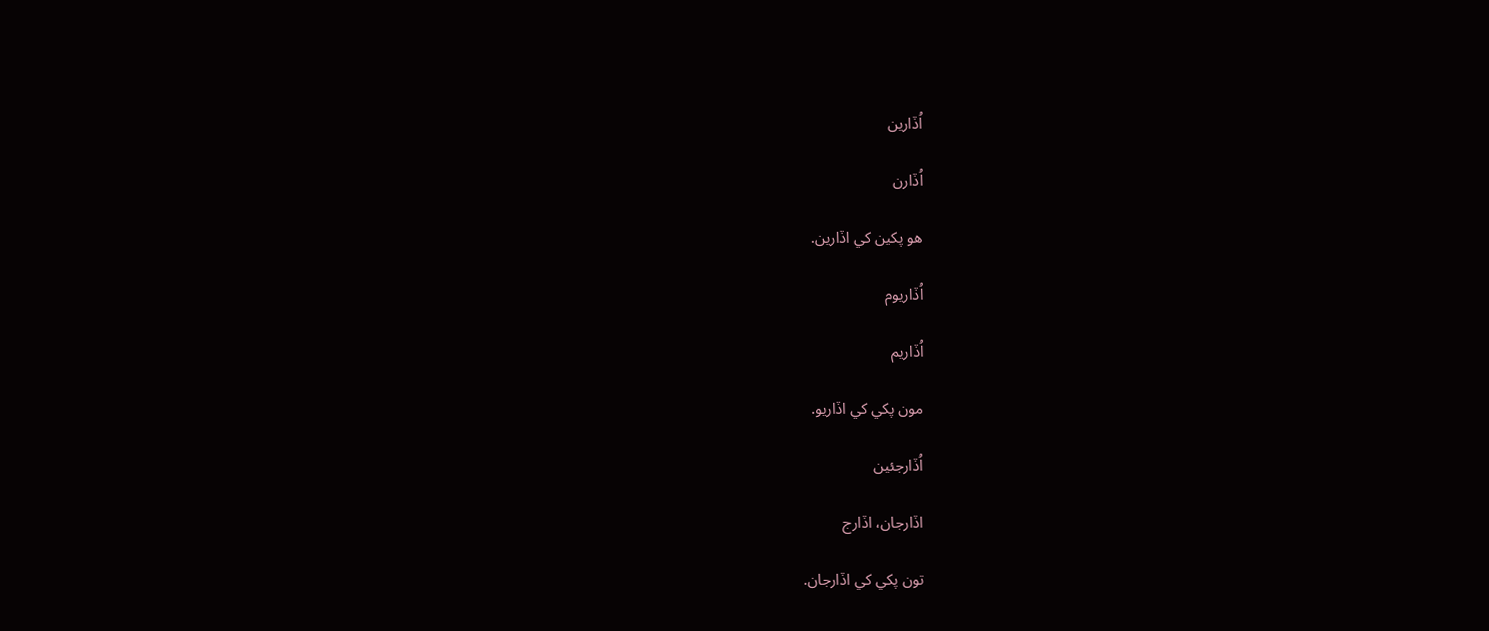اُڏارين

اُڏارن

هو پکين کي اڏارين.

اُڏاريوم

اُڏاريم

مون پکي کي اڏاريو.

اُڏارجئين

اڏارجان، اڏارج

تون پکي کي اڏارجان.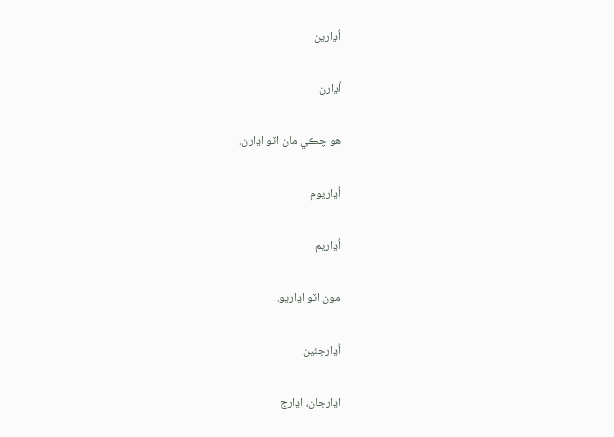اُڍارين

اُڍارن

هو چڪي مان اٽو اڍارن.

اُڍاريوم

اُڍاريم

مون اٽو اڍاريو.

اُڍارجئين

اڍارجان، اڍارج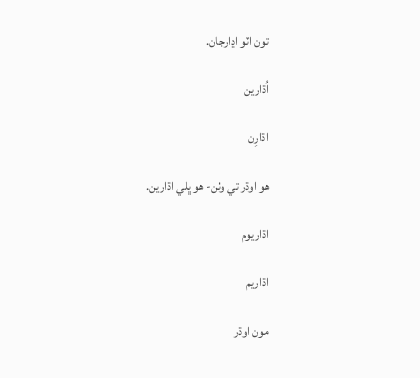تون اٽو اڍارجان.

اُڌارين

اڌارِن

هو اوڌر تي وٺن- هو ڀلي اڌارين.

اڌاريوم

اڌاريم

مون اوڌر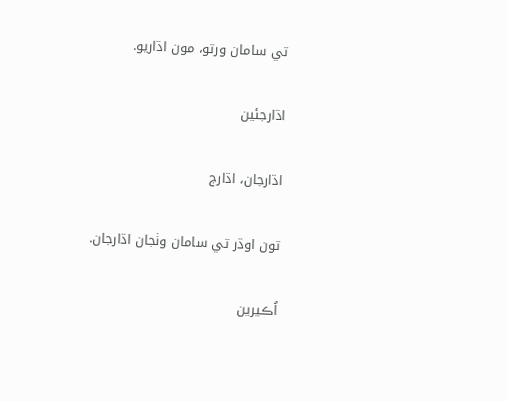تي سامان ورتو، مون اڌاريو.

اڌارجئين

اڌارجان، اڌارج

تون اوڌر تي سامان وٺجان اڌارجان.

اُڪيرين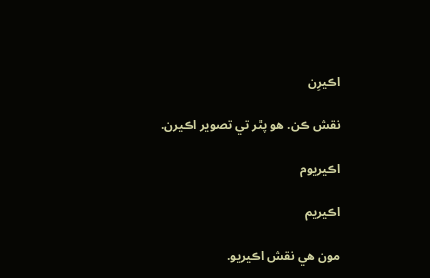اڪيرِن

نقش ڪن. هو پٿر تي تصوير اڪيرن.

اڪيريوم

اڪيريم

مون هي نقش اڪيريو.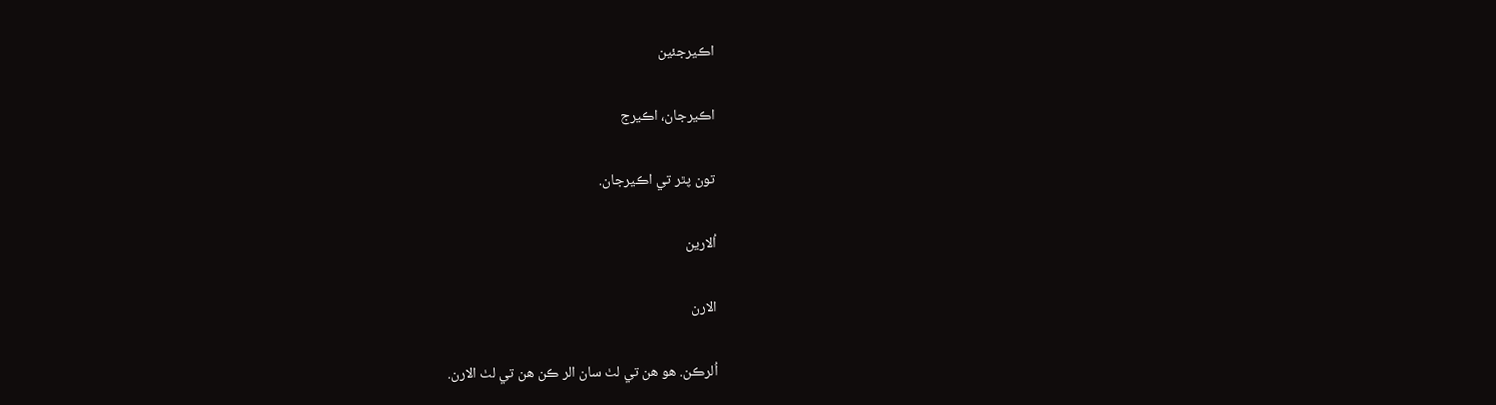اڪيرجئين

اڪيرجان، اڪيرج

تون پٿر تي اڪيرجان.

اُلارين

الارن

اُلرڪن. هو هن تي لٺ سان الر ڪن هن تي لٺ الارن.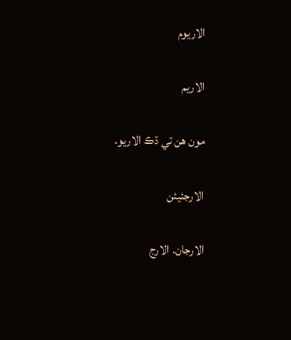الاريوم

الاريم

مون هن تي ڌڪ الاريو.

الارجئيئن

الارجان. الارج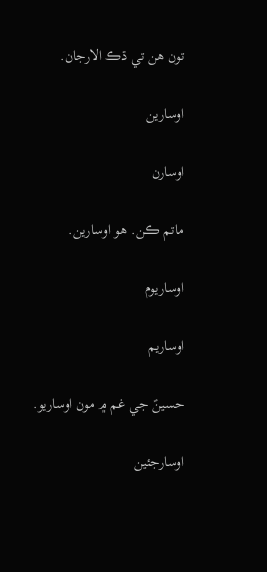تون هن تي ڌڪ الارجان.

اوسارين

اوسارن

ماتم ڪن. هو اوسارين.

اوساريوم

اوساريم

حسينؑ جي غم ۾ مون اوساريو.

اوسارجئين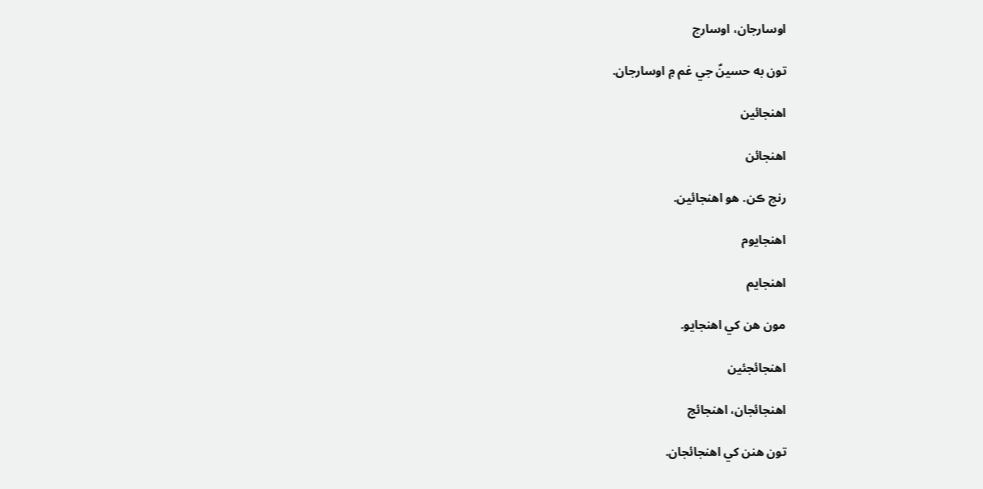اوسارجان، اوسارج

تون به حسينؑ جي غم ۾ اوسارجان.

اهنجائين

اهنجائن

رنج ڪن. هو اهنجائين.

اهنجايوم

اهنجايم

مون هن کي اهنجايو.

اهنجائجئين

اهنجائجان، اهنجائج

تون هنن کي اهنجائجان.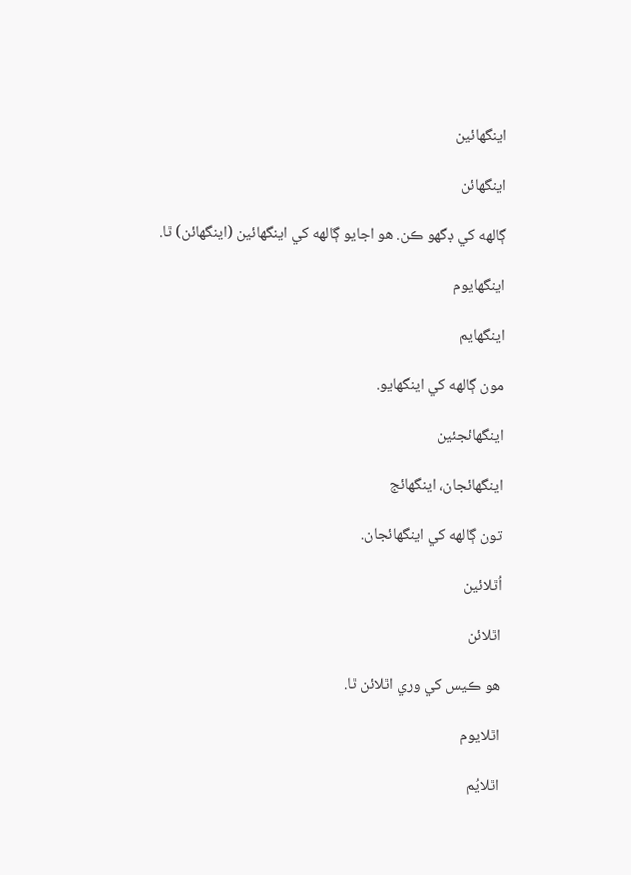اينگهائين

اينگهائن

ڳالهه کي ڊگهو ڪن. هو اجايو ڳالهه کي اينگهائين (اينگهائن) ٿا.

اينگهايوم

اينگهايم

مون ڳالهه کي اينگهايو.

اينگهائجئين

اينگهائجان، اينگهائج

تون ڳالهه کي اينگهائجان.

اُٿلائين

اٿلائن

هو ڪيس کي وري اٿلائن ٿا.

اٿلايوم

اٿلايُم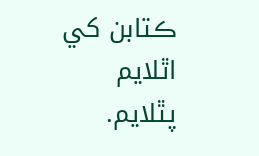ڪتابن کي اٿلايم پٿلايم.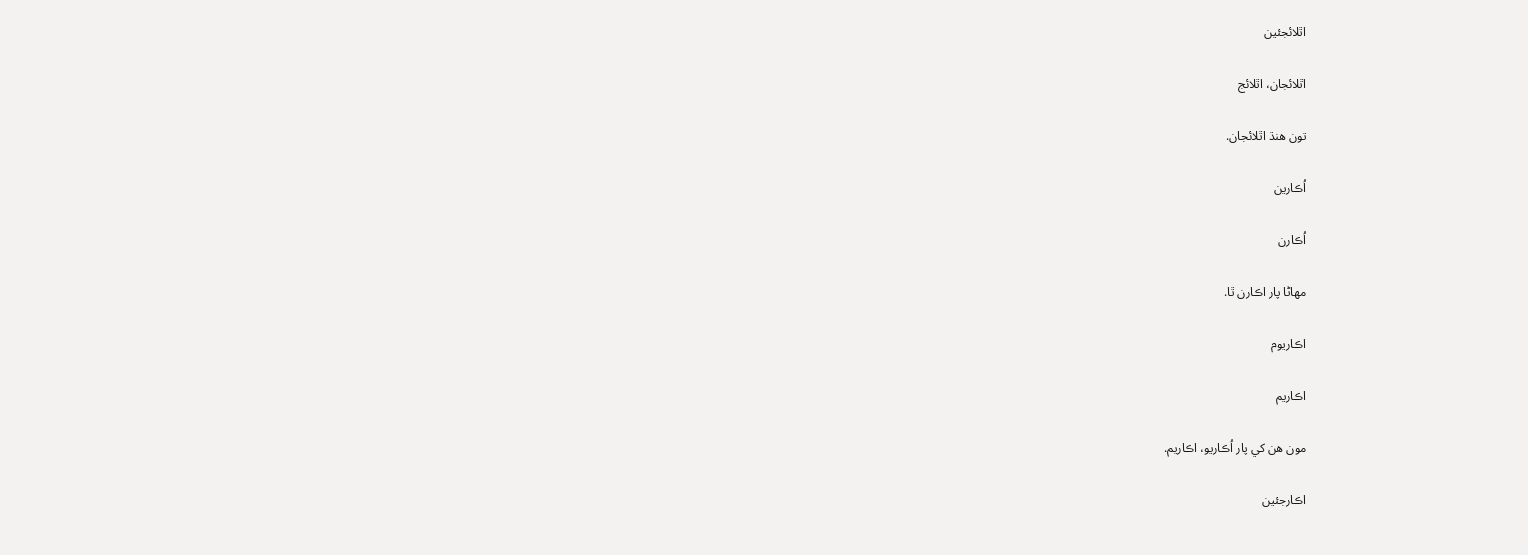اٿلائجئين

اٿلائجان، اٿلائج

تون هنڌ اٿلائجان.

اُڪارين

اُڪارن

مهاڻا پار اڪارن ٿا.

اڪاريوم

اڪاريم

مون هن کي پار اُڪاريو، اڪاريم.

اڪارجئين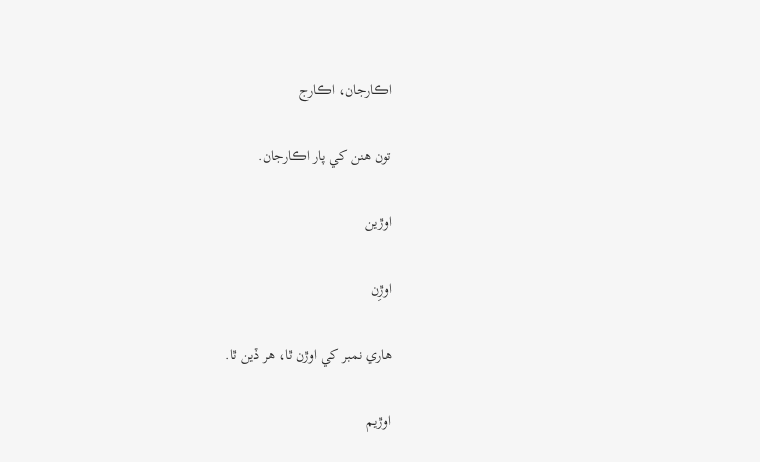اڪارجان، اڪارج

تون هنن کي پار اڪارجان.

اوڙين

اوڙِن

هاري نمبر کي اوڙن ٿا، هر ڏين ٿا.

اوڙيم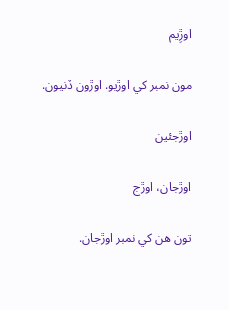اوڙِيم

مون نمبر کي اوڙيو. اوڙون ڏنيون.

اوڙجئين

اوڙجان، اوڙج

تون هن کي نمبر اوڙجان.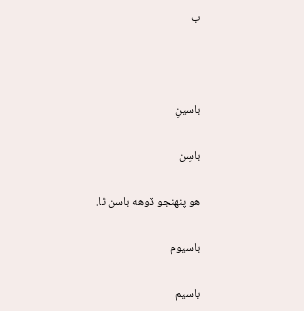ب



باسينِ

باسِن

هو پنهنجو ڏوهه باسن ٿا.

باسيوم

باسيم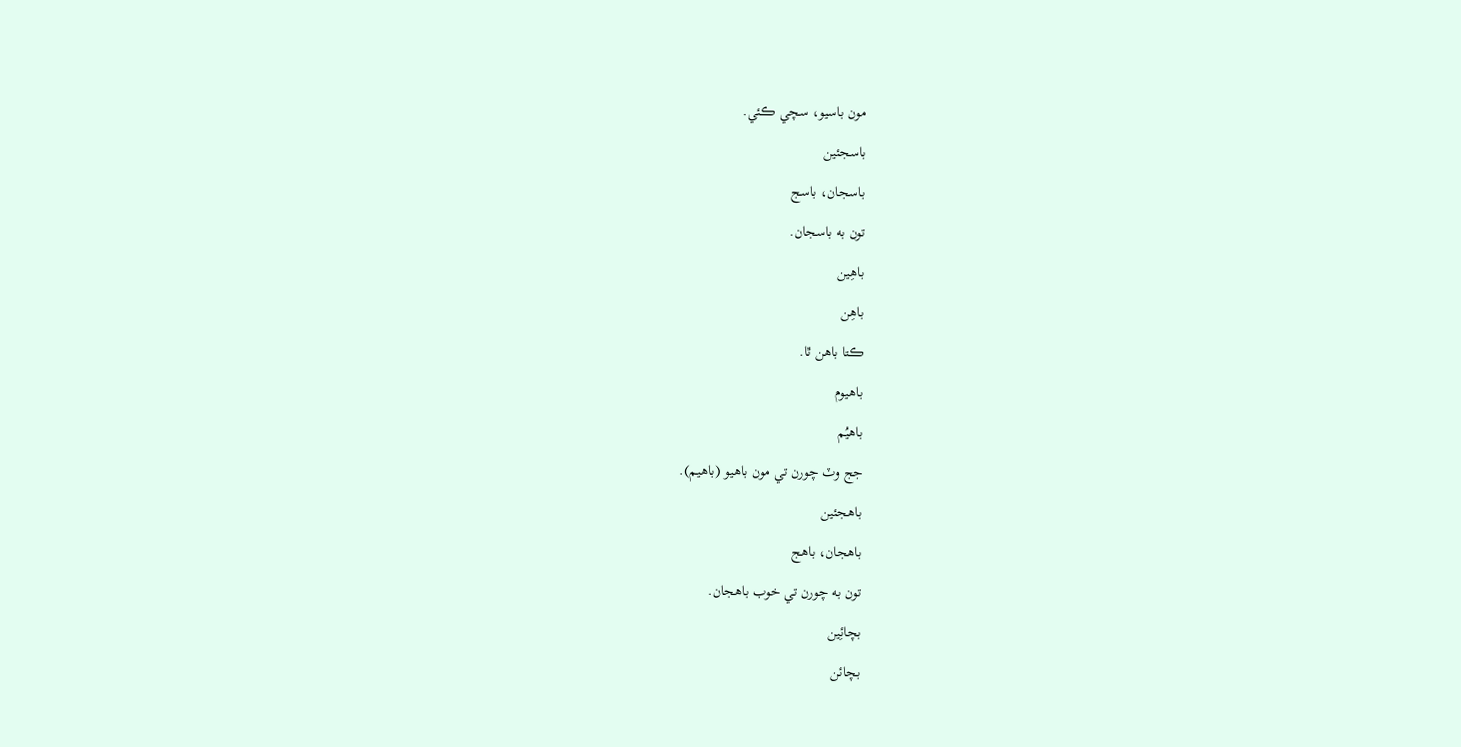مون باسيو، سچي ڪئي.

باسجئين

باسجان، باسج

تون به باسجان.

باهِين

باهِن

ڪتا باهن ٿا.

باهيوم

باهيُم

جج وٽ چورن تي مون باهيو (باهيم).

باهجئين

باهجان، باهج

تون به چورن تي خوب باهجان.

بچائِين

بچائن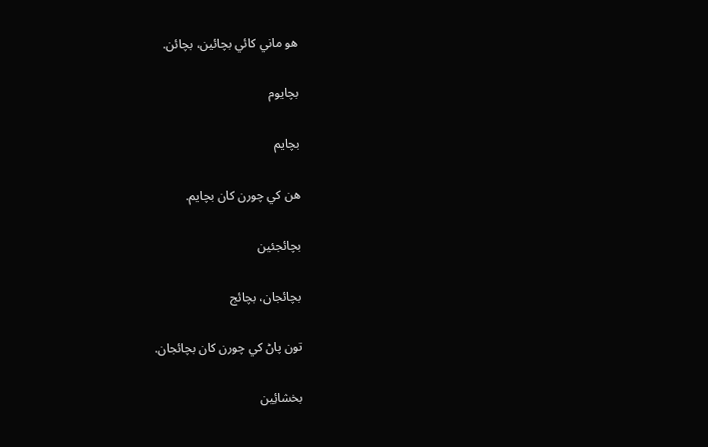هو ماني کائي بچائين، بچائن.

بچايوم

بچايم

هن کي چورن کان بچايم.

بچائجئين

بچائجان، بچائج

تون پاڻ کي چورن کان بچائجان.

بخشائِين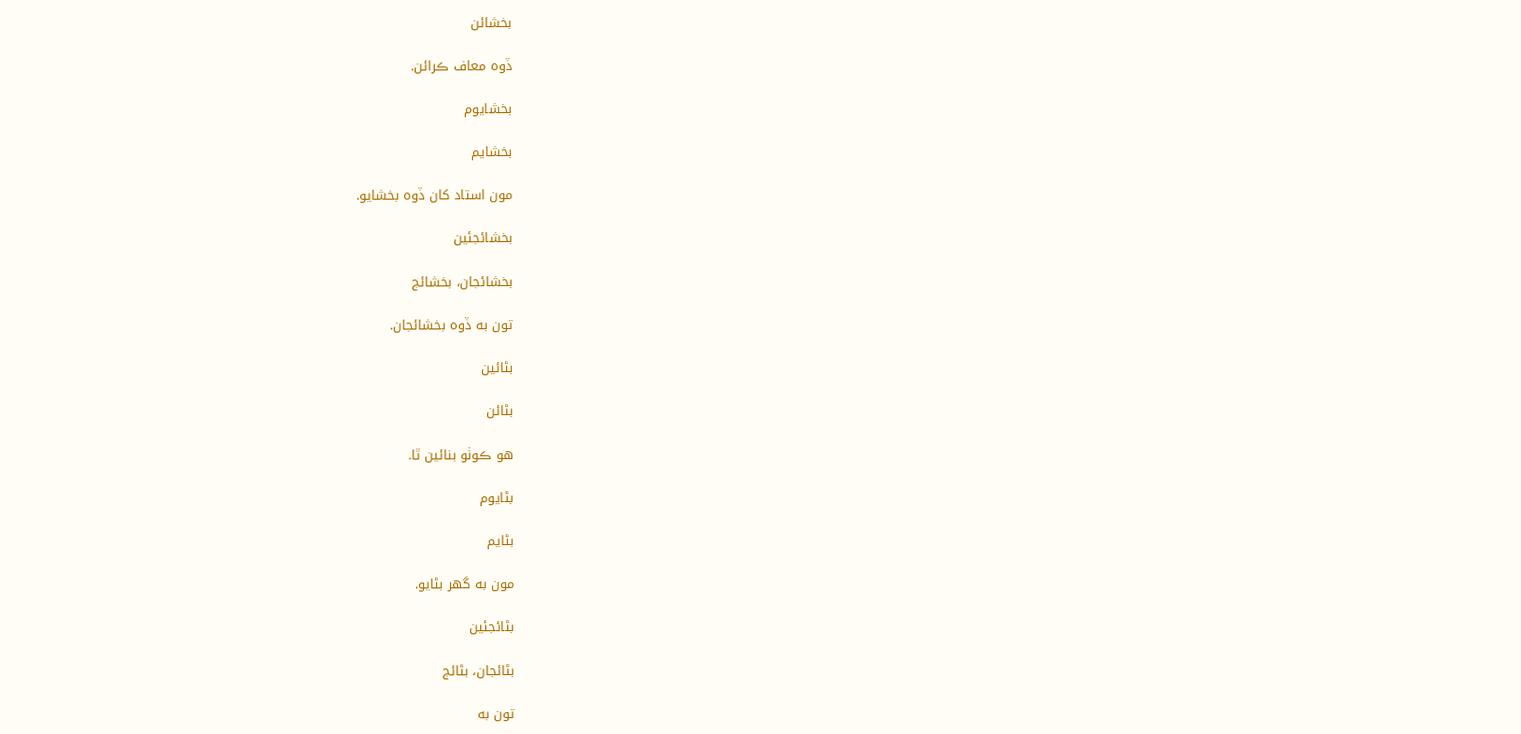بخشائن

ڏوه معاف ڪرائن.

بخشايوم

بخشايم

مون استاد کان ڏوه بخشايو.

بخشائجئين

بخشائجان، بخشائج

تون به ڏوه بخشائجان.

بڻائين

بڻائن

هو ڪوٺو بنائين ٿا.

بڻايوم

بڻايم

مون به گهر بڻايو.

بڻائجئين

بڻائجان، بڻائج

تون به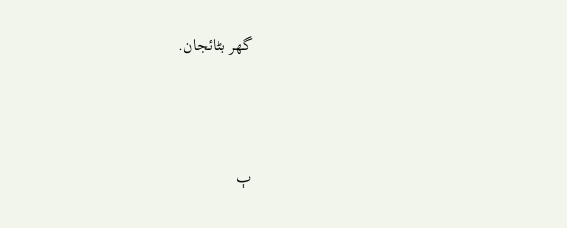گهر بڻائجان.



ٻ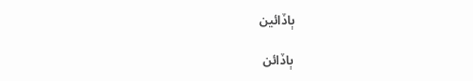ٻاڏائين

ٻاڏائن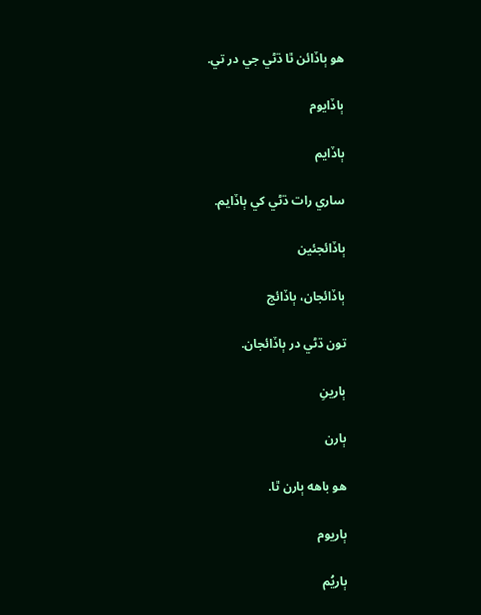هو ٻاڏائن ٿا ڌڻي جي در تي.

ٻاڏايوم

ٻاڏايم

ساري رات ڌڻي کي ٻاڏايم.

ٻاڏائجئين

ٻاڏائجان، ٻاڏائج

تون ڌڻي در ٻاڏائجان.

ٻارينِ

ٻارن

هو باهه ٻارن ٿا.

ٻاريوم

ٻاريُم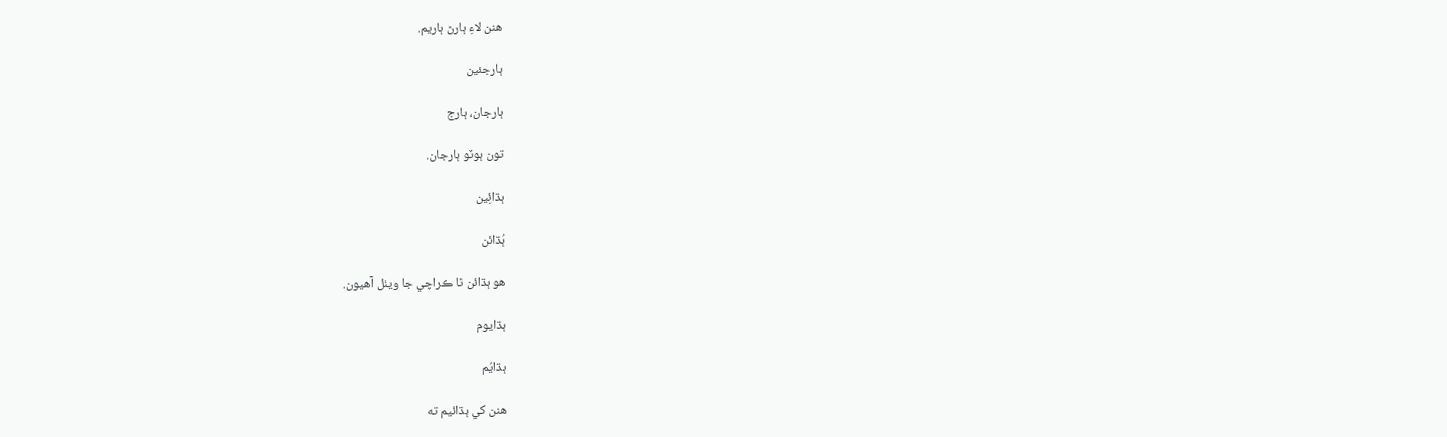هنن لاءِ ٻارڻ ٻاريم.

ٻارجئين

ٻارجان، ٻارج

تون ٻوٽو ٻارجان.

ٻڌائِين

ٻُڌائن

هو ٻڌائن ٿا ڪراچي جا ويٺل آهيون.

ٻڌايوم

ٻڌايُم

هنن کي ٻڌائيم ته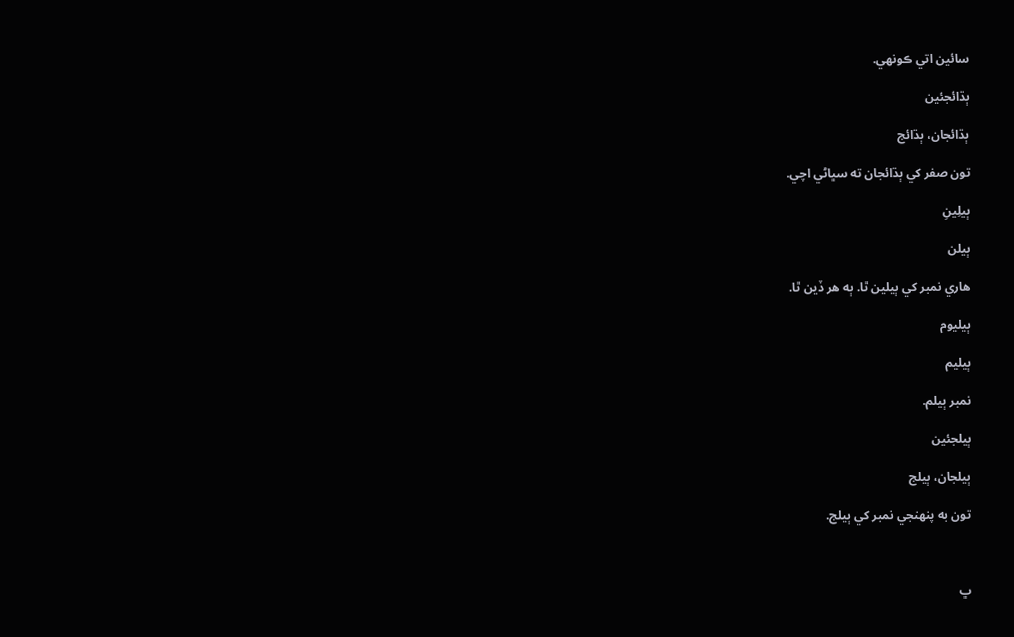سائين اتي ڪونهي.

ٻڌائجئين

ٻڌائجان، ٻڌائج

تون صفر کي ٻڌائجان ته سڀاڻي اچي.

ٻيلِينِ

ٻيلن

هاري نمبر کي ٻيلين ٿا. ٻه هر ڏين ٿا.

ٻيليوم

ٻيليم

نمبر ٻيلم.

ٻيلجئين

ٻيلجان، ٻيلج

تون به پنهنجي نمبر کي ٻيلج.



ڀ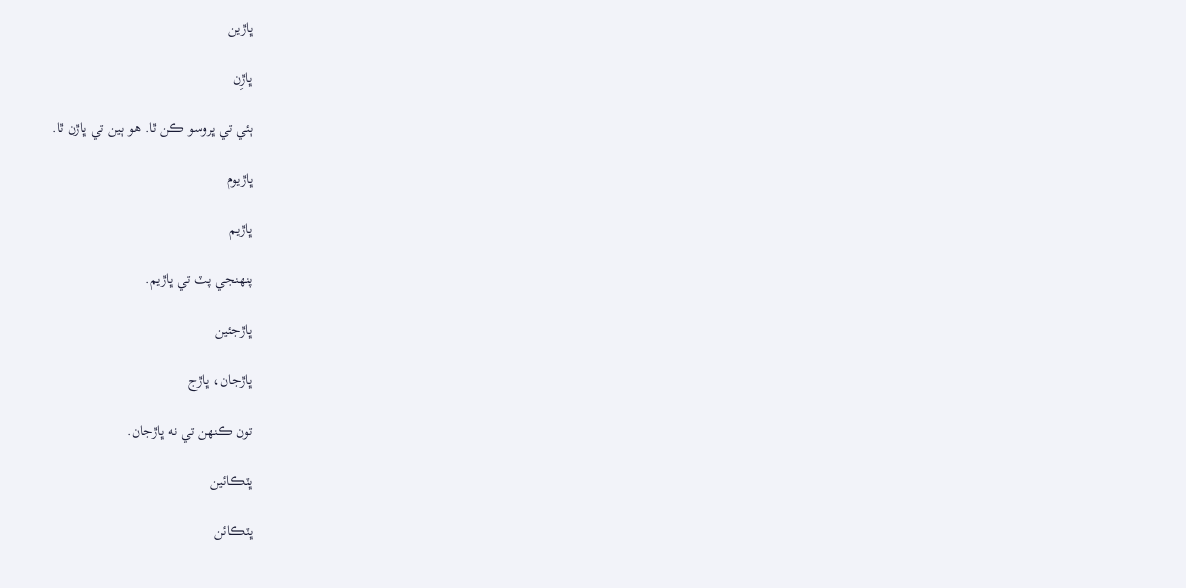ڀاڙين

ڀاڙِن

ٻئي تي ڀروسو ڪن ٿا. هو ٻين تي ڀاڙن ٿا.

ڀاڙيوم

ڀاڙيم

پنهنجي پٽ تي ڀاڙيم.

ڀاڙجئين

ڀاڙجان، ڀاڙج

تون ڪنهن تي نه ڀاڙجان.

ڀٽڪائين

ڀٽڪائن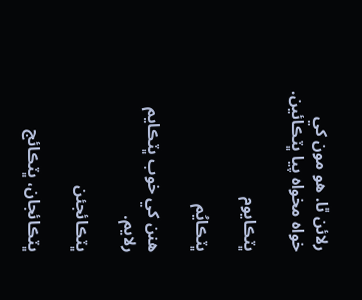رلائن ٿا. هو مون کي خواه مخواه پيا ڀٽڪائين.

ڀٽڪايوم

ڀٽڪايُم

هنن کي خوب ڀٽڪايم رلايم.

ڀٽڪائجئن

ڀٽڪائجان، ڀٽڪائج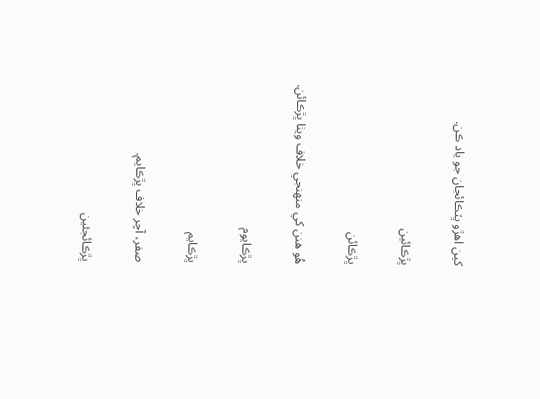کين اهڙو ڀٽڪائجان جو ياد ڪن.

ڀڙڪائين

ڀڙڪائن

هُو هنن کي منهنجي خلاف ويٺا ڀڙڪائن.

ڀڙڪايوم

ڀڙڪايم

صفر، آچر خلاف ڀڙڪايم.

ڀڙڪائجئين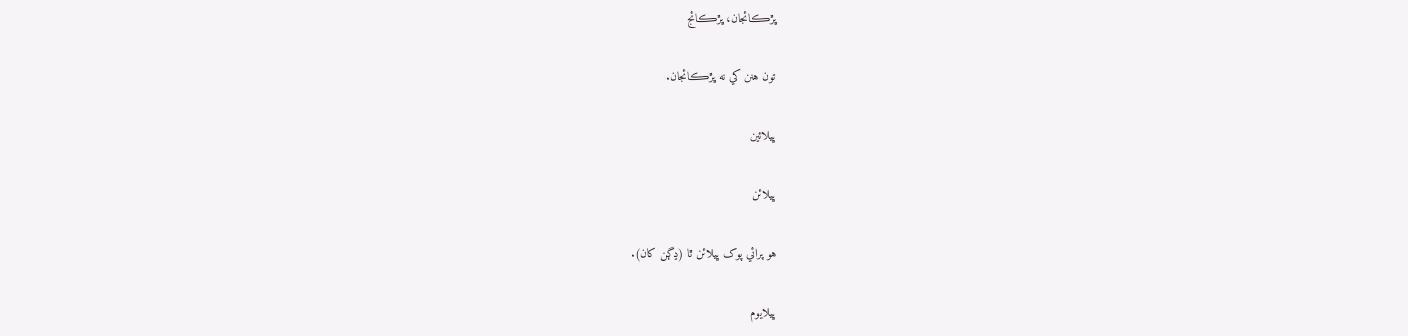ڀڙڪائجان، ڀڙڪائج

تون هنن کي نه ڀڙڪائجان.

ڀيلائين

ڀيلائن

هو پرائي پوک ڀيلائن ٿا (ڍڳن کان).

ڀيلايوم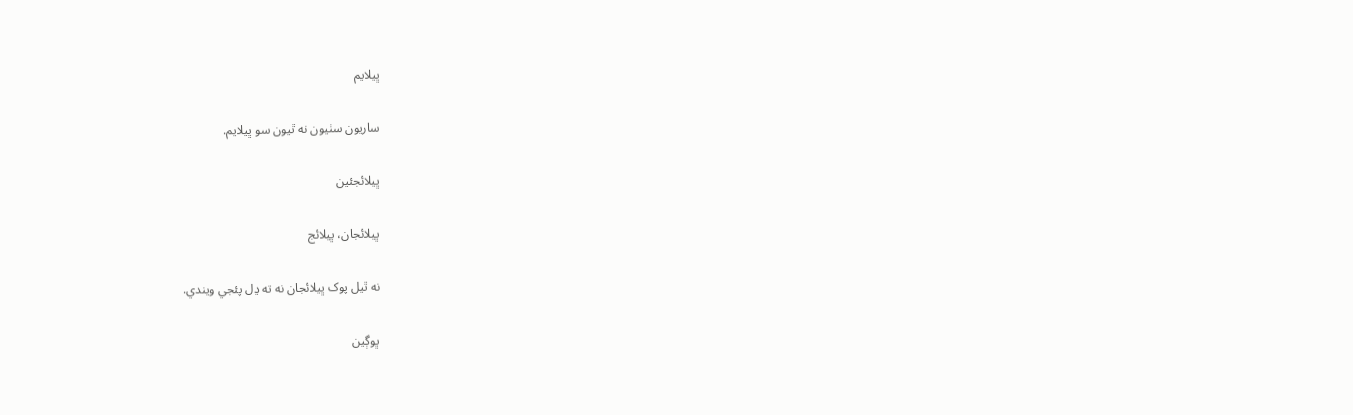ڀيلايم

ساريون سٺيون نه ٿيون سو ڀيلايم.

ڀيلائجئين

ڀيلائجان، ڀيلائج

نه ٿيل پوک ڀيلائجان نه ته ڍل پئجي ويندي.

ڀوڳين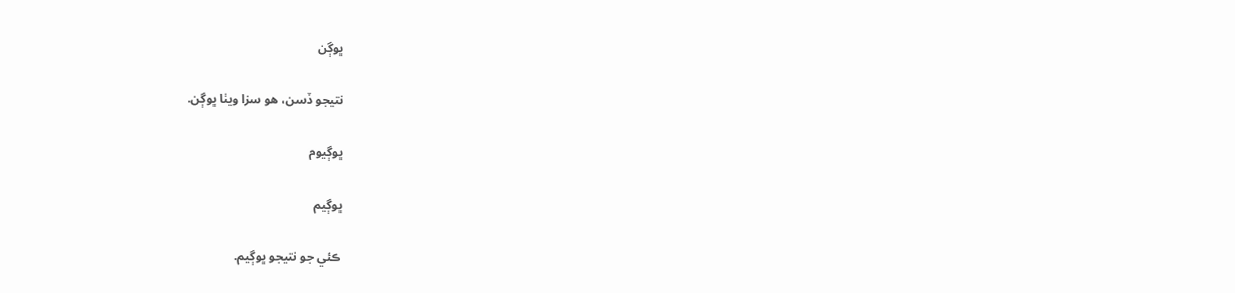ڀوڳن

نتيجو ڏسن، هو سزا ويٺا ڀوڳن.

ڀوڳيوم

ڀوڳيم

ڪئي جو نتيجو ڀوڳيم.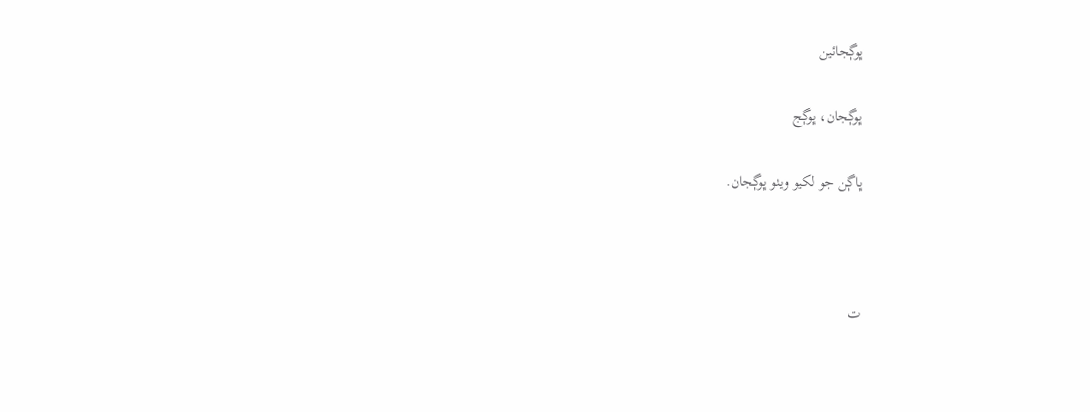ڀوڳجائين

ڀوڳجان، ڀوڳج

ڀاڳن جو لکيو ويٺو ڀوڳجان.



ت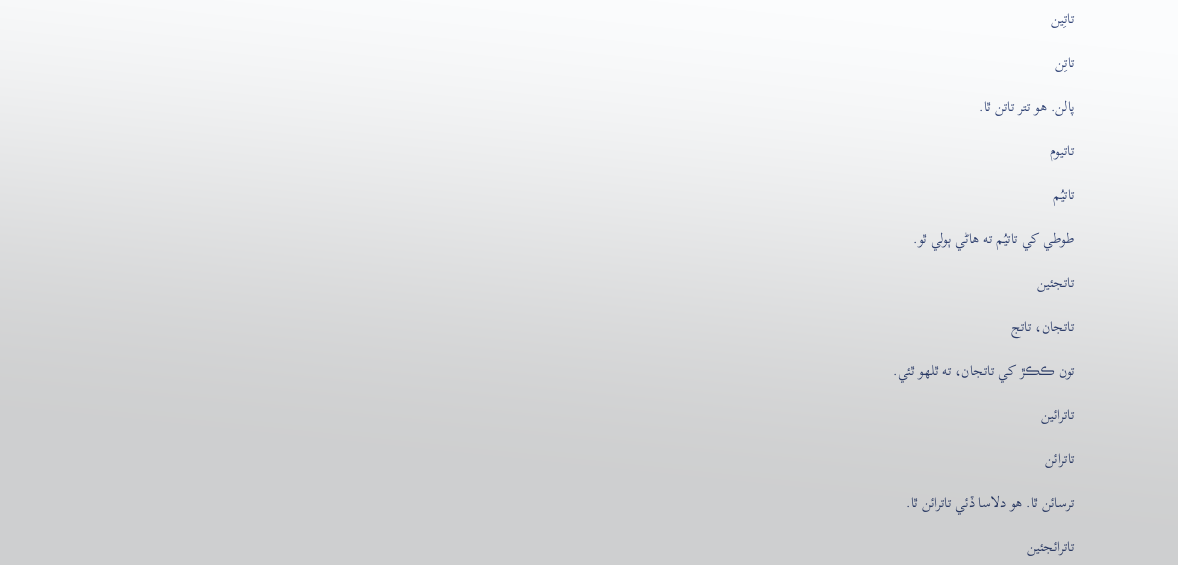تاتِين

تاتِن

پالن. هو تتر تاتن ٿا.

تاتيوم

تاتيُم

طوطي کي تاتيُم ته هاڻي ٻولي ٿو.

تاتجئين

تاتجان، تاتج

تون ڪڪڙ کي تاتجان، ته ٿلهو ٿئي.

تاترائين

تاترائن

ترسائن ٿا. هو دلاسا ڏئي تاترائن ٿا.

تاترائجئين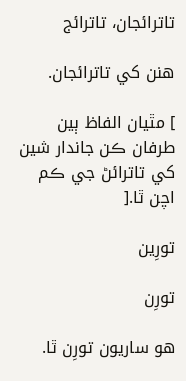تاترائجان، تاترائج

هنن کي تاترائجان.

] مٿيان الفاظ ٻين طرفان ڪن جاندار شين کي تاترائڻ جي ڪم اچن ٿا.[

تورِين

تورِن

هو ساريون تورِن ٿا.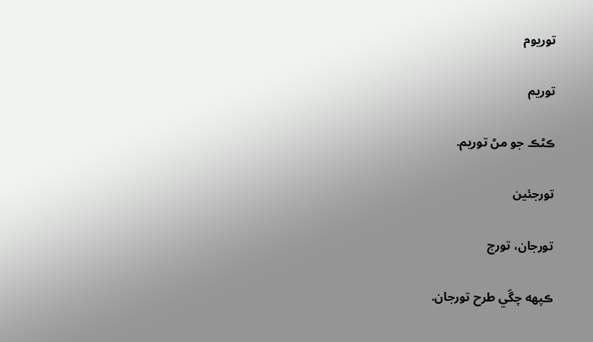توريوم

توريم

ڪڻڪ جو مڻ توريم.

تورجئين

تورجان، تورج

ڪپهه چڱي طرح تورجان.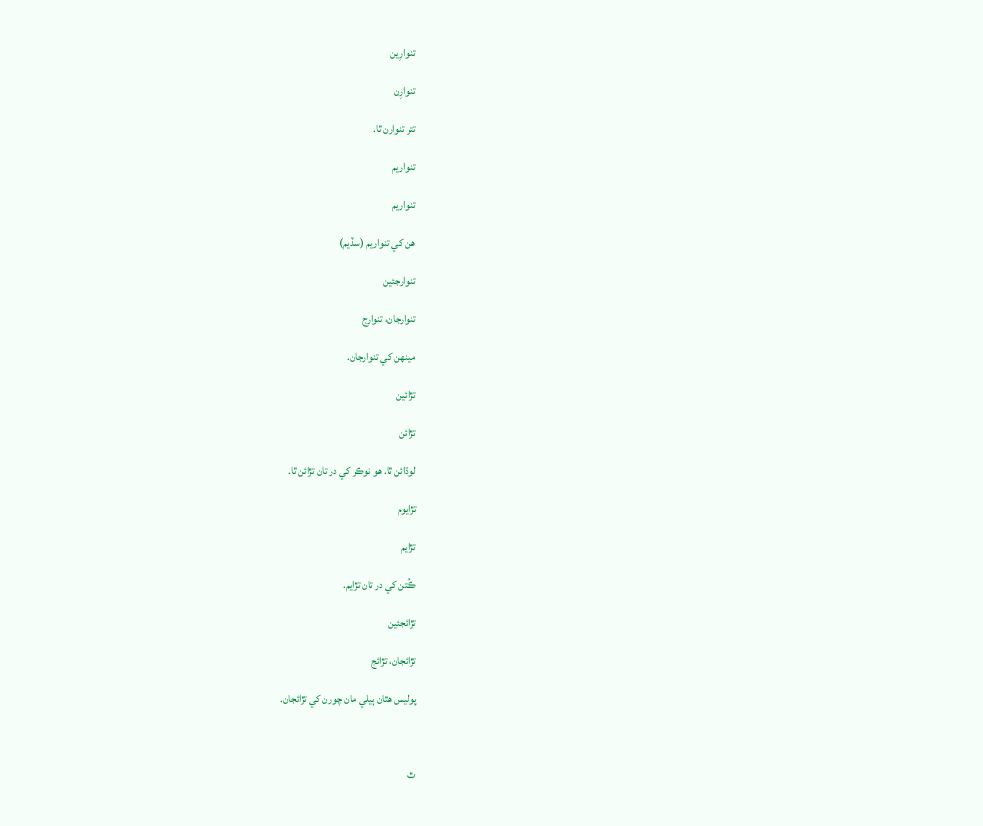تنوارِين

تنوارِن

تتر تنوارن ٿا.

تنواريم

تنواريم

هن کي تنواريم (سڏيم)

تنوارجئين

تنوارجان، تنوارِج

مينهن کي تنوارجان.

تڙائين

تڙائن

لوڌائن ٿا. هو نوڪر کي در تان تڙائن ٿا.

تڙايوم

تڙايم

ڪُتن کي در تان تڙايم.

تڙائجئين

تڙائجان، تڙائج

پوليس هٿان ٻيلي مان چورن کي تڙائجان.



ٿ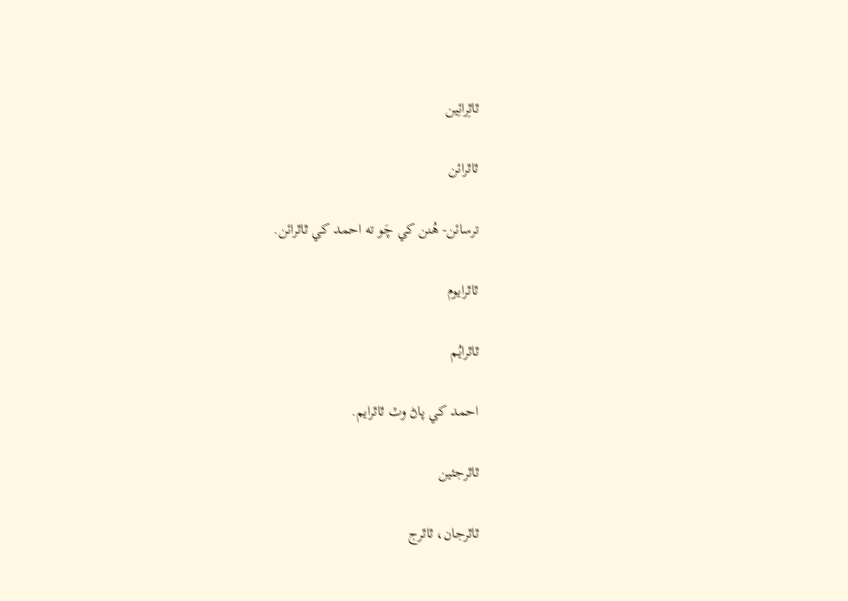ٿاٿِرائِين

ٿاٿرائن

ترسائن- هُنن کي چَو ته احمد کي ٿاٿرائن.

ٿاٿرايوم

ٿاٿرايُم

احمد کي پاڻ وٽ ٿاٿرايم.

ٿاٿرجئين

ٿاٿرجان، ٿاٿرج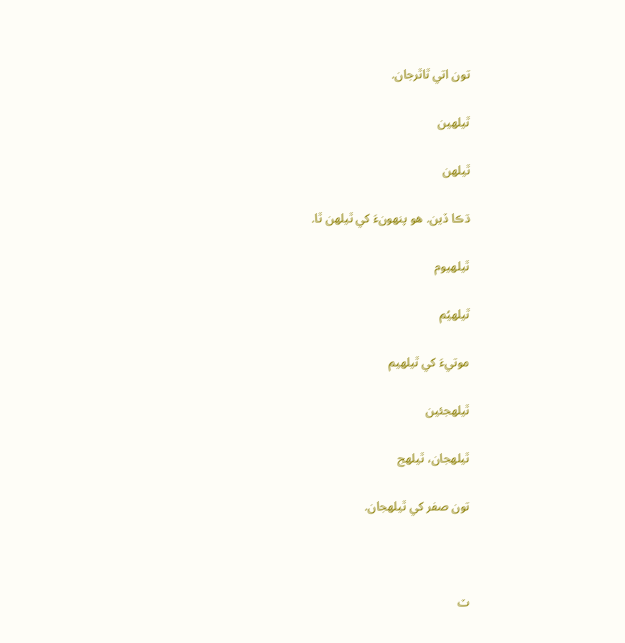تون اتي ٿاٿرجان.

ٿيلهين

ٿيلهن

ڌڪا ڏين. هو پنهونءَ کي ٿيلهن ٿا.

ٿيلهيوم

ٿيلهيُم

موتيءَ کي ٿيلهيم

ٿيلهجئين

ٿيلهجان، ٿيلهج

تون صفر کي ٿيلهجان.



ٽ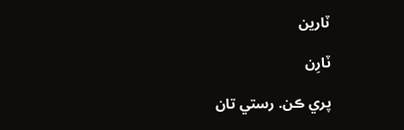ٽارين

ٽارِن

پري ڪن. رستي تان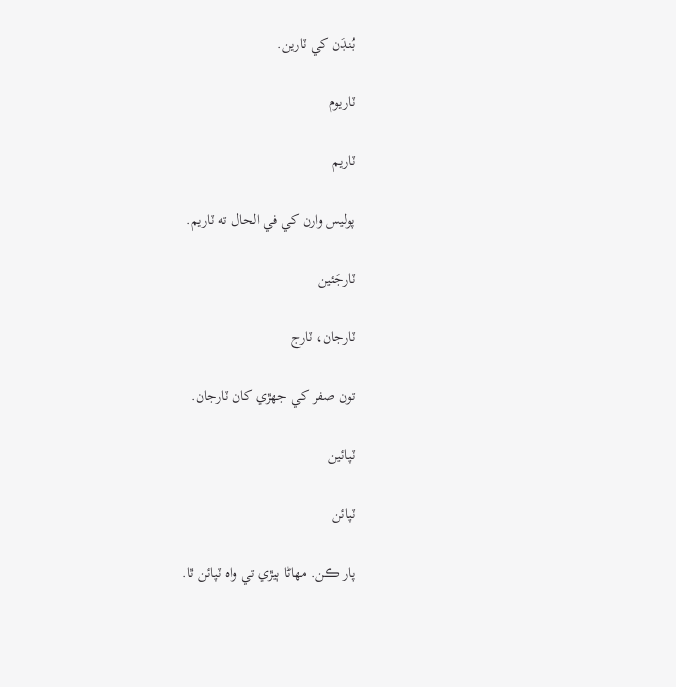بُنڊَن کي ٽارين.

ٽاريوم

ٽاريم

پوليس وارن کي في الحال ته ٽاريم.

ٽارجَئين

ٽارجان، ٽارج

تون صفر کي جهڙي کان ٽارجان.

ٽپائين

ٽپائن

پار ڪن. مهاڻا ٻيڙي تي واه ٽپائن ٿا.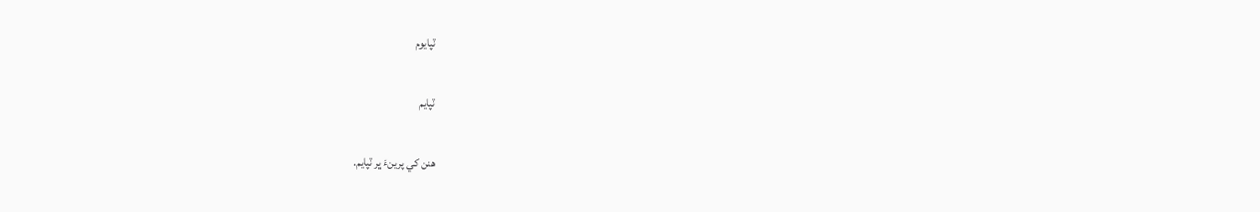ٽپايوم

ٽپايم

هنن کي پرينءَ ڀر ٽپايم.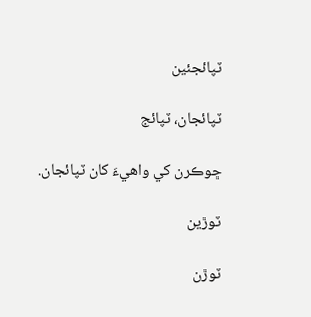ٽپائجئين

ٽپائجان، ٽپائج

ڇوڪرن کي واهيءَ کان ٽپائجان.

ٽوڙين

ٽوڙن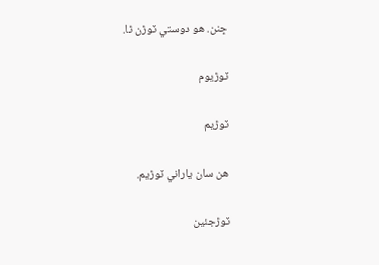ڇنن. هو دوستي ٽوڙن ٿا.

ٽوڙيوم

ٽوڙيم

هن سان ياراني ٽوڙيم.

ٽوڙجئين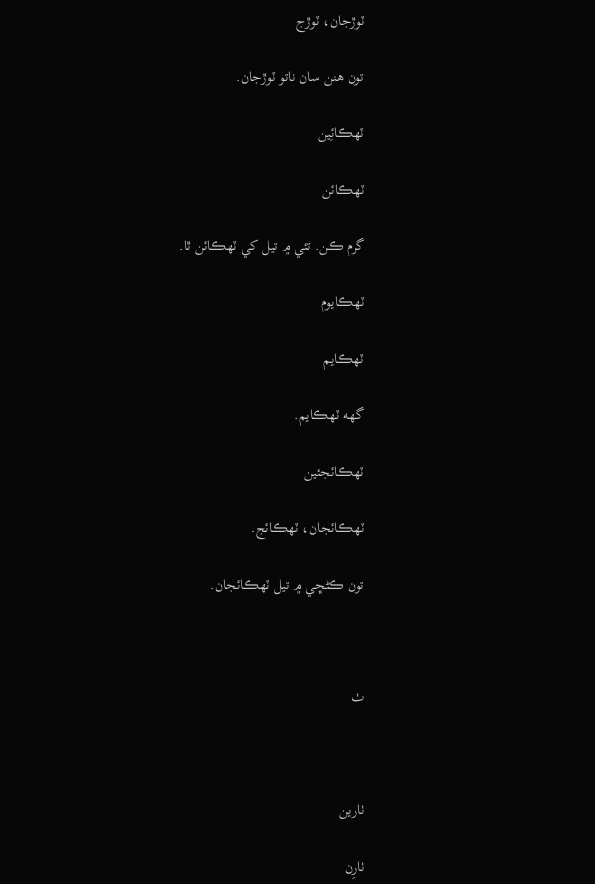ٽوڙجان، ٽوڙج

تون هنن سان ناتو ٽوڙجان.

ٽهڪائِين

ٽهڪائن

گرم ڪن. تئي ۾ تيل کي ٽهڪائن ٿا.

ٽهڪايوم

ٽهڪايم

گهه ٽهڪايم.

ٽهڪائجئين

ٽهڪائجان، ٽهڪائج.

تون ڪڻڇي ۾ تيل ٽهڪائجان.



ٺ



ٺارين

ٺارِن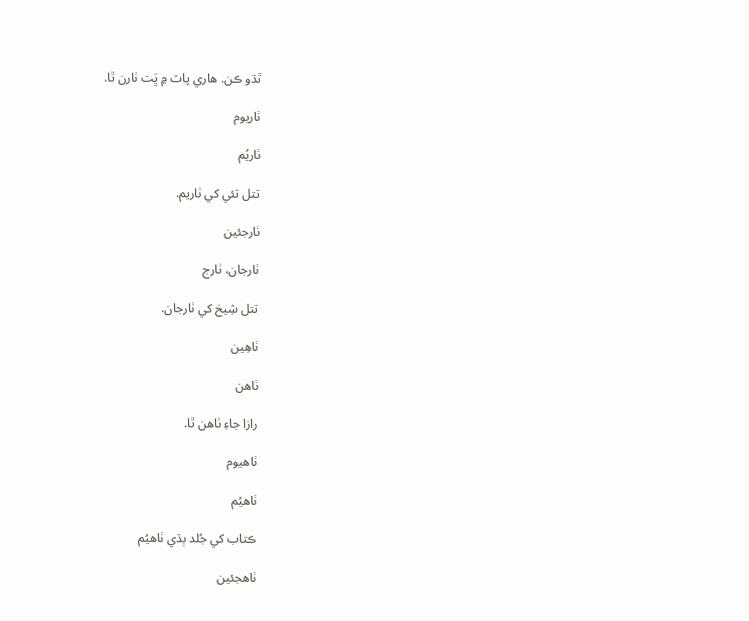ٿڌو ڪن. هاري پاٽ ۾ ڀَت ٺارن ٿا.

ٺاريوم

ٺاريُم

تتل تئي کي ٺاريم.

ٺارجئين

ٺارجان، ٺارج

تتل شِيخ کي ٺارجان.

ٺاهِين

ٺاهن

رازا جاءِ ٺاهن ٿا.

ٺاهيوم

ٺاهيُم

ڪتاب کي جُلد ٻڌي ٺاهيُم

ٺاهجئين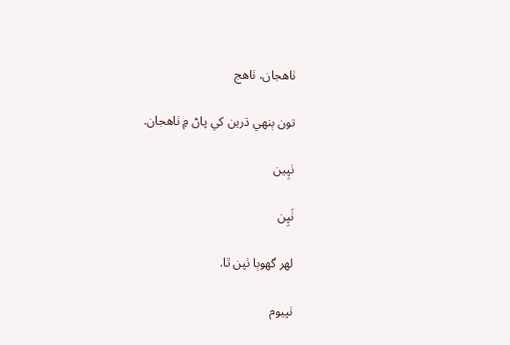ٺاهجان، ٺاهج

تون ٻنهي ڌرين کي پاڻ ۾ ٺاهجان.

ٺپِين

ٺَپِن

لهر گهوٻا ٺپن ٿا.

ٺپيوم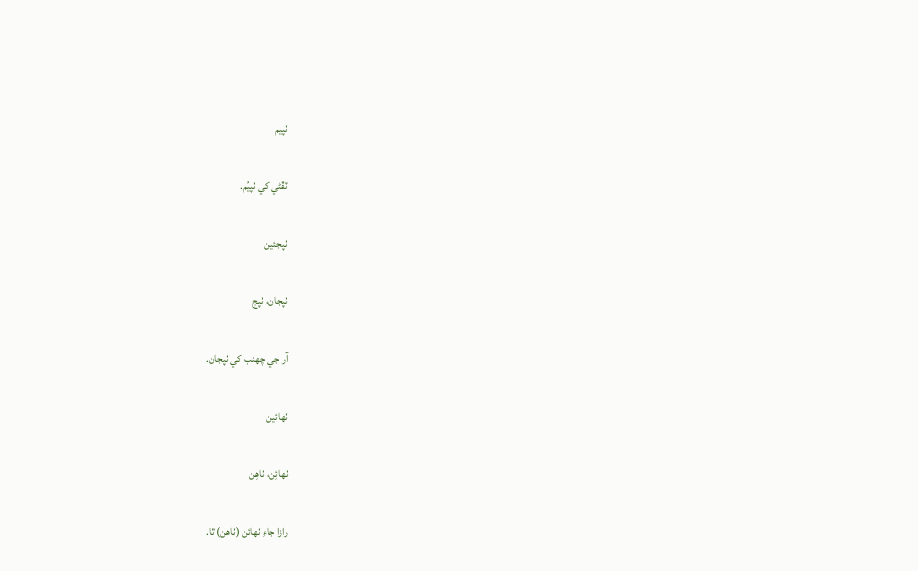ٺپيم

ٽڦڻي کي ٺپيُم.

ٺپجئين

ٺپجان، ٺپج

آر جي چهنب کي ٺپجان.

ٺهائين

ٺهائِن، ٺاهِن

رازا جاءِ ٺهائن (ٺاهن) ٿا.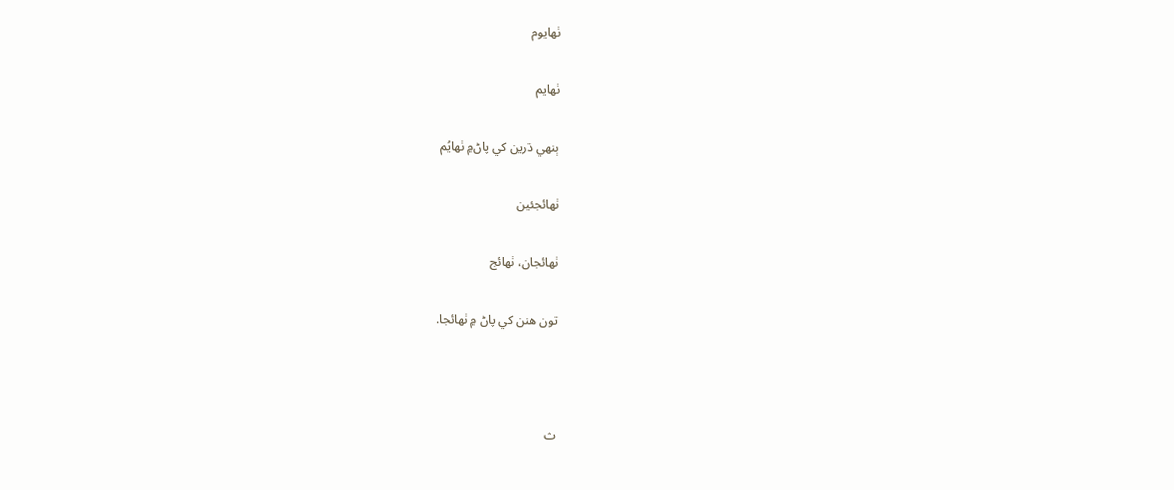ٺهايوم

ٺهايم

ٻنهي ڌرين کي پاڻ۾ ٺهايُم

ٺهائجئين

ٺهائجان، ٺهائج

تون هنن کي پاڻ ۾ ٺهائجا.



ث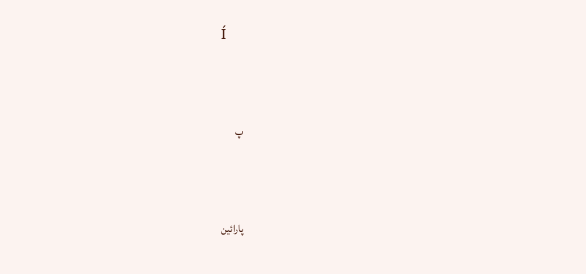Í



پ



پارائين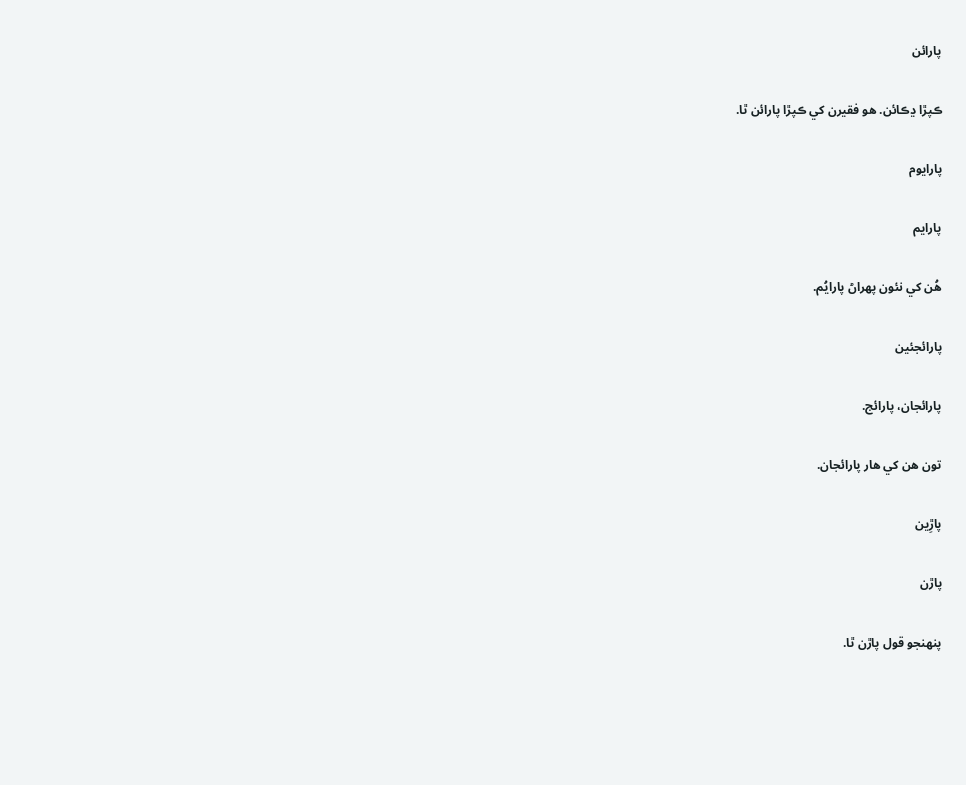پارائن

ڪپڙا ڍڪائن. هو فقيرن کي ڪپڙا پارائن ٿا.

پارايوم

پارايم

هُن کي نئون پهراڻ پارايُم.

پارائجئين

پارائجان، پارائج.

تون هن کي هار پارائجان.

پاڙِين

پاڙن

پنهنجو قول پاڙن ٿا.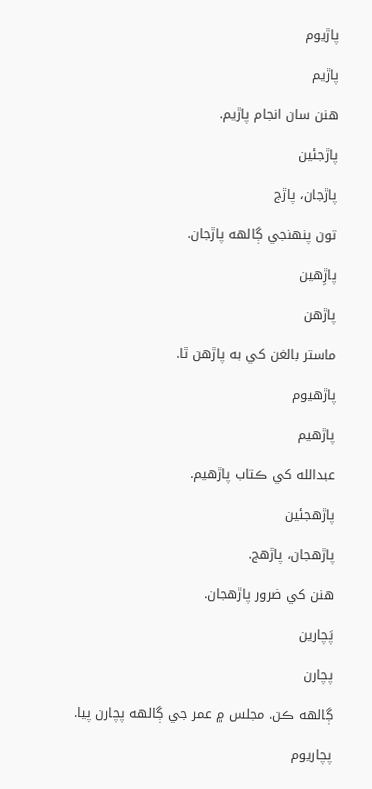پاڙيوم

پاڙيم

هنن سان انجام پاڙيم.

پاڙجئين

پاڙجان، پاڙج

تون پنهنجي ڳالهه پاڙجان.

پاڙِهين

پاڙهن

ماستر بالغن کي به پاڙهن ٿا.

پاڙهيوم

پاڙهيم

عبدالله کي ڪتاب پاڙهيم.

پاڙهجئين

پاڙهجان، پاڙهج.

هنن کي ضرور پاڙهجان.

پَچارين

پچارن

ڳالهه ڪن. مجلس ۾ عمر جي ڳالهه پچارن پيا.

پچاريوم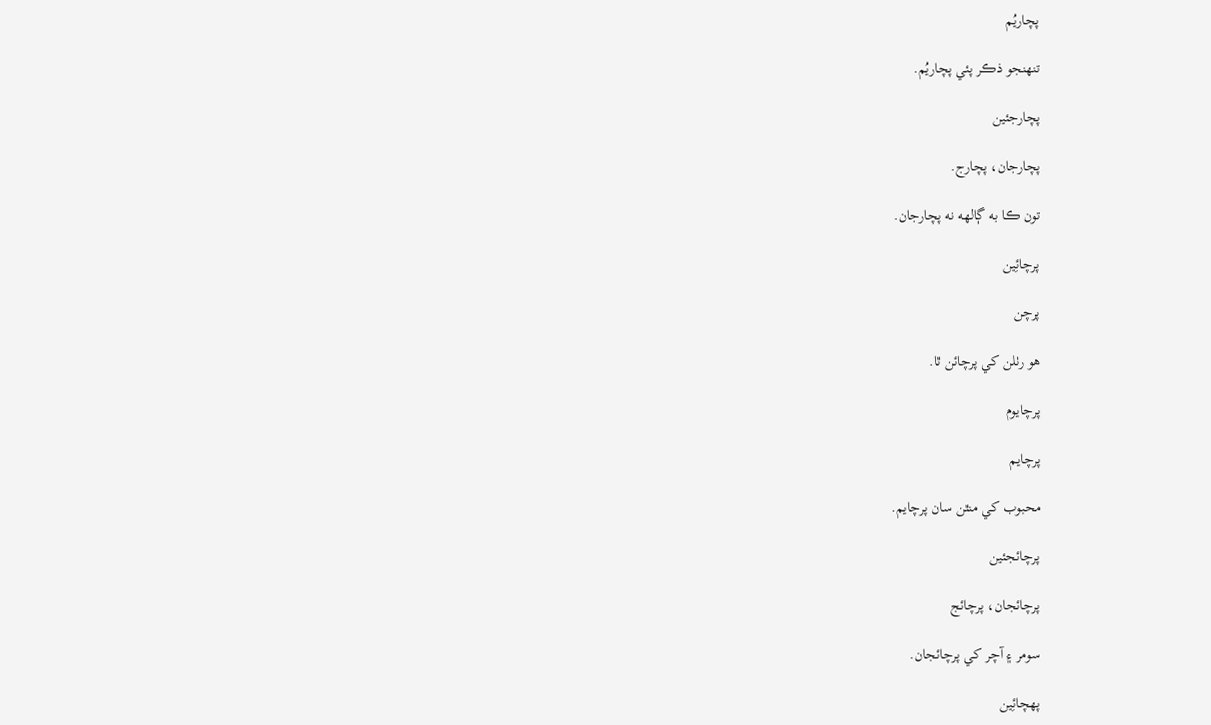پچاريُم

تنهنجو ذڪر پئي پچاريُم.

پچارجئين

پچارجان، پچارج.

تون ڪا به ڳالهه نه پچارجان.

پرچائِين

پرچن

هو رٺلن کي پرچائن ٿا.

پرچايوم

پرچايم

محبوب کي منٿن سان پرچايم.

پرچائجئين

پرچائجان، پرچائج

سومر ۽ آچر کي پرچائجان.

پهچائِين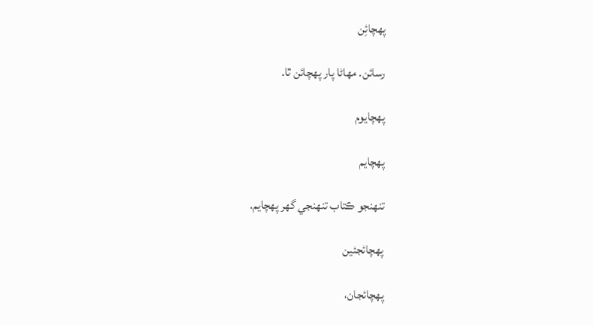پهچائِن

رسائن. مهاڻا پار پهچائن ٿا.

پهچايوم

پهچايم

تنهنجو ڪتاب تنهنجي گهر پهچايم.

پهچائجئين

پهچائجان،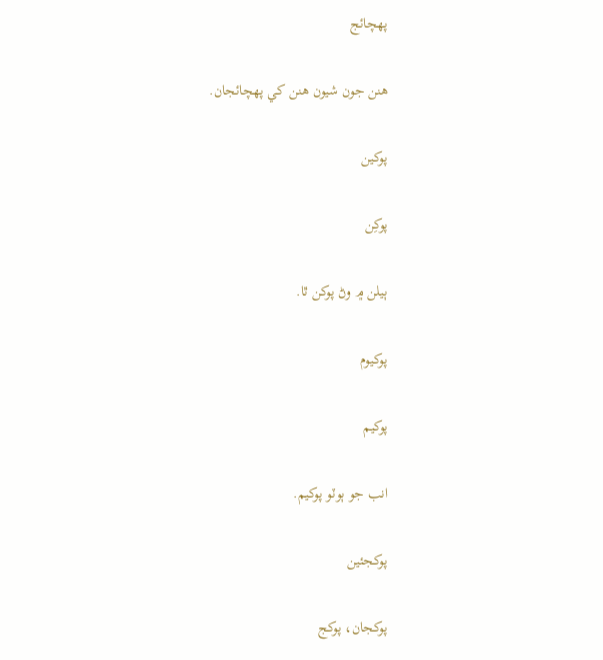پهچائج

هنن جون شيون هنن کي پهچائجان.

پوکين

پوکِن

ٻيلن ۾ وڻ پوکن ٿا.

پوکيوم

پوکيم

انب جو ٻوٽو پوکيم.

پوکجئين

پوکجان، پوکج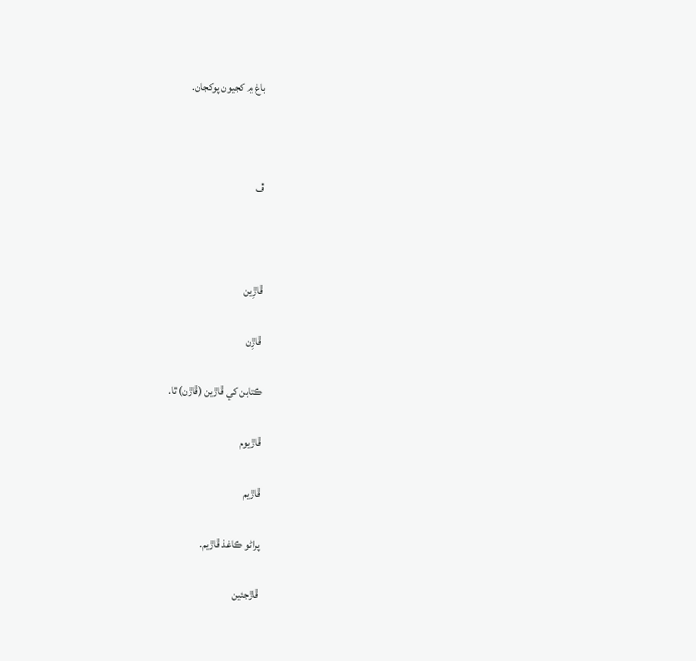باغ ۾ کجيون پوکجان.



ڦ



ڦاڙِين

ڦاڙِن

ڪتابن کي ڦاڙين (ڦاڙن) ٿا.

ڦاڙيوم

ڦاڙيم

پراڻو ڪاغذ ڦاڙيم.

ڦاڙجئين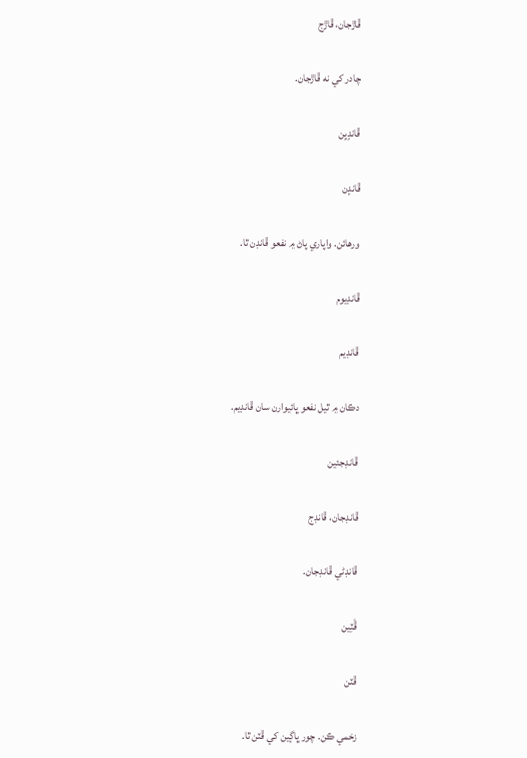ڦاڙجان، ڦاڙج

چادر کي نه ڦاڙجان.

ڦانڊِيِن

ڦانڊِن

ورهائن. واپاري پاڻ ۾ نفعو ڦانڊن ٿا.

ڦانڊيوم

ڦانڊيم

دڪان ۾ ٿيل نفعو ڀائيوارن سان ڦانڊيم.

ڦانڊجئين

ڦانڊجان، ڦانڊج

ڦانڊڻي ڦانڊجان.

ڦَٽِين

ڦٽن

زخمي ڪن. چور ڀاڳين کي ڦٽن ٿا.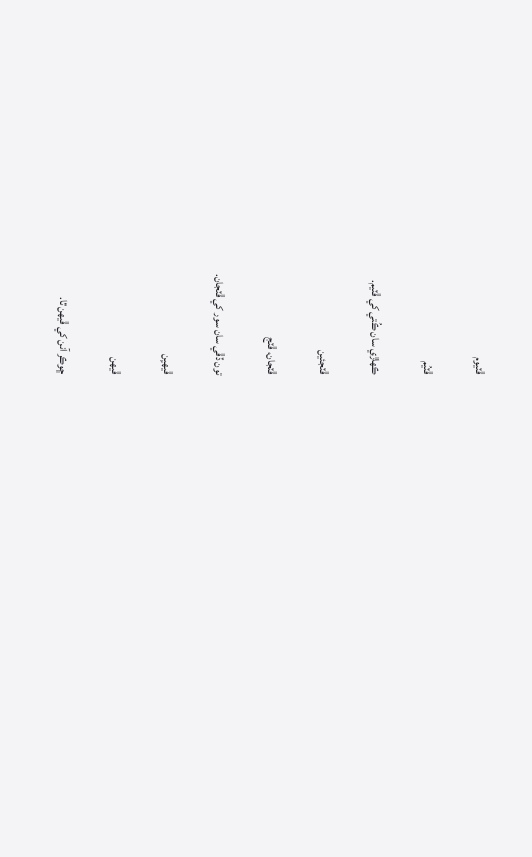ڦٽيوم

ڦٽيُم

ڪهاڙي سان ڪُتي کي ڦٽيم.

ڦٽجئين

ڦٽجان، ڦٽج

تون ڏڦي سان سور کي ڦٽجان.

ڦيهيِن

ڦيهن

ڇوڪر آنن کي ڦيهن ٿا.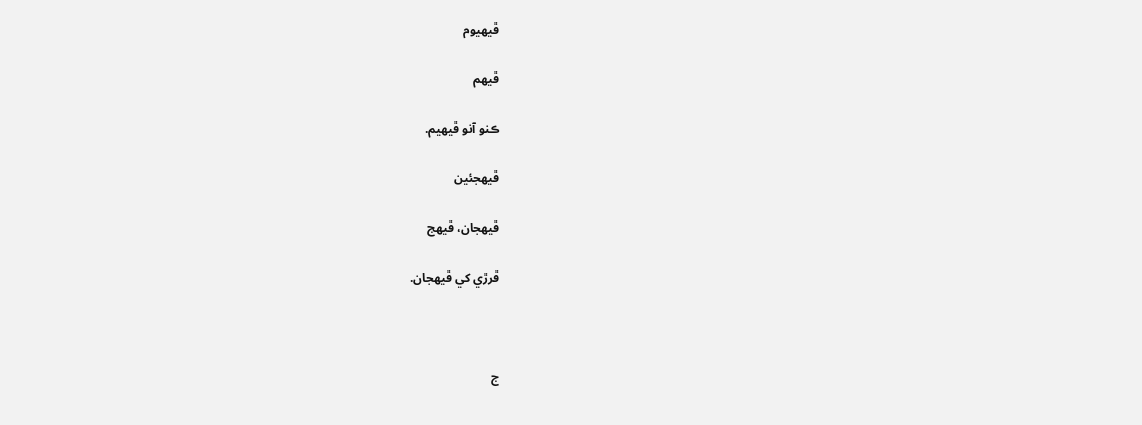ڦيهيوم

ڦيهم

ڪنو آنو ڦيهيم.

ڦيهجئين

ڦيهجان، ڦيهج

ڦرڙي کي ڦيهجان.



ج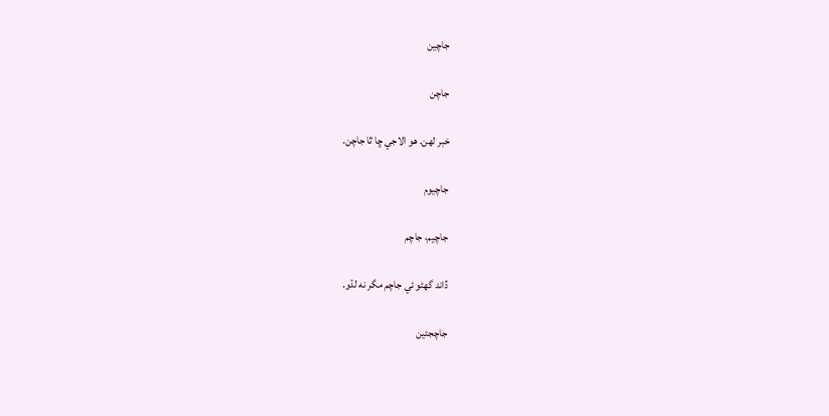جاچين

جاچن

خبر لهن. هو الاجي ڇا ٿا جاچن.

جاچيوم

جاچيم، جاچم

ڏاند گهڻو ئي جاچم مگر نه لڌو.

جاچجئين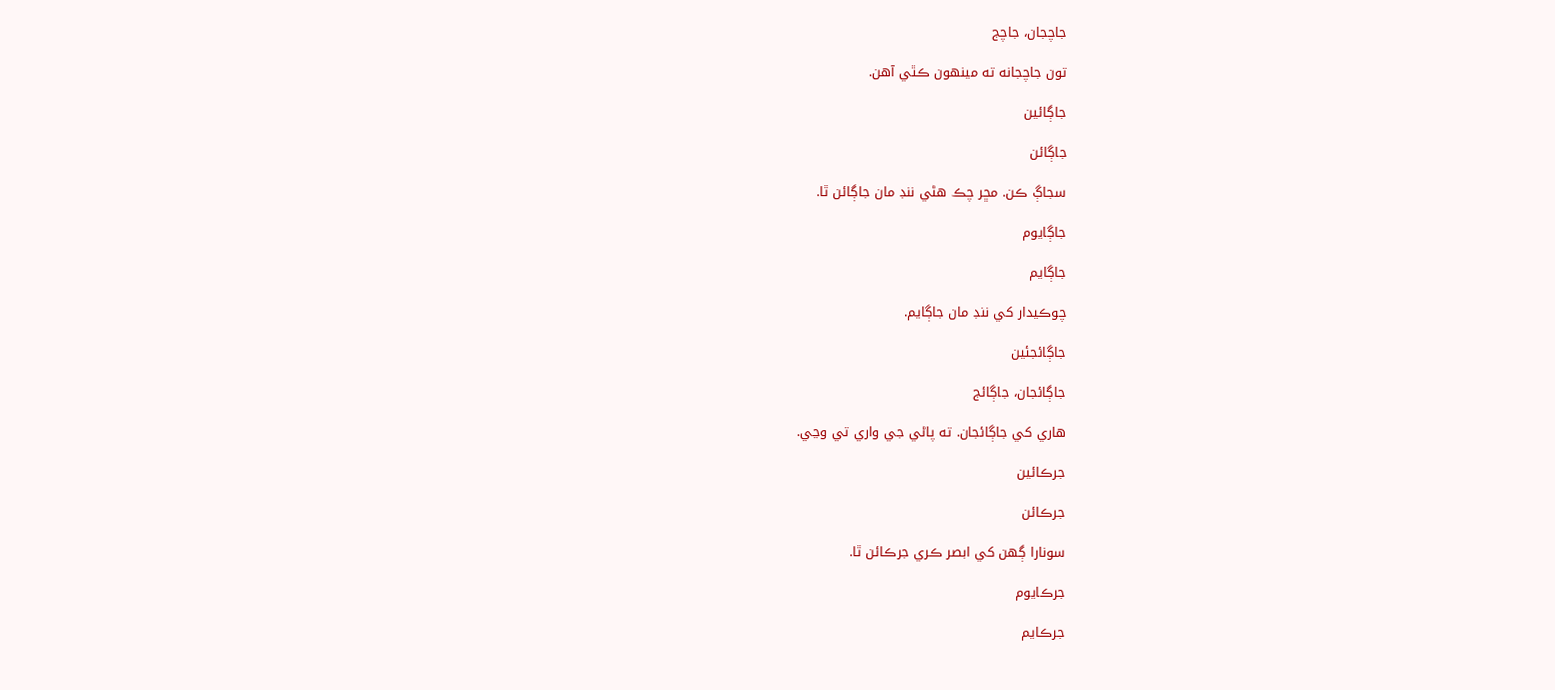جاچجان، جاچج

تون جاچجانه ته مينهون ڪٿي آهن.

جاڳائين

جاڳائن

سجاڳ ڪن. مڇر چڪ هڻي ننڊ مان جاڳائن ٿا.

جاڳايوم

جاڳايم

چوڪيدار کي ننڊ مان جاڳايم.

جاڳائجئين

جاڳائجان، جاڳائج

هاري کي جاڳائجان. ته پاڻي جي واري تي وڃي.

جرڪائين

جرڪائن

سونارا ڳهن کي ابصر ڪري جرڪائن ٿا.

جرڪايوم

جرڪايم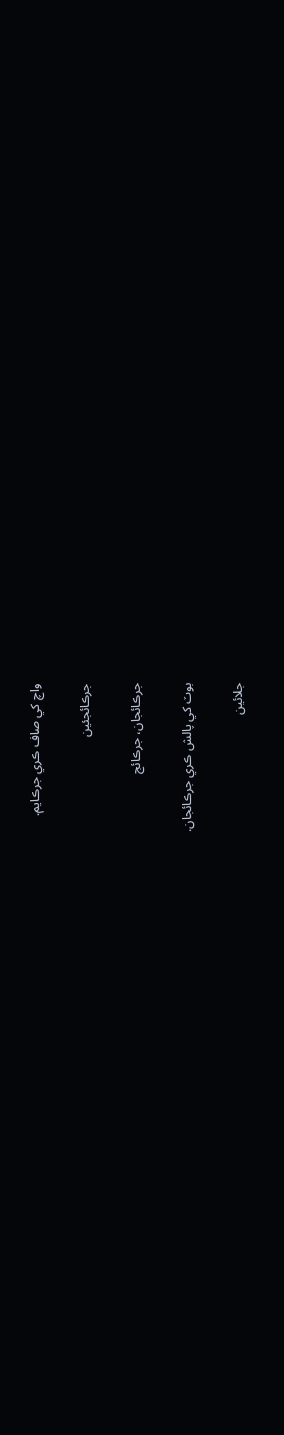واچ کي صاف ڪري جرڪايم.

جرڪائجئين

جرڪائجان، جرڪائج

بوٽ کي پالش ڪري جرڪائجان.

جلائين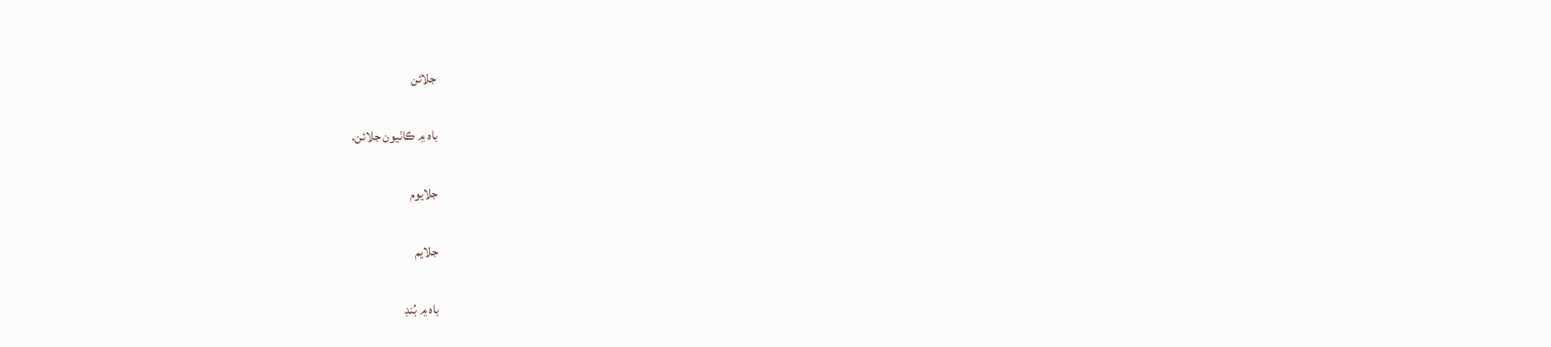جلائن

باه ۾ ڪاٺيون جلائن.

جلايوم

جلايم

باه ۾ بُنڊ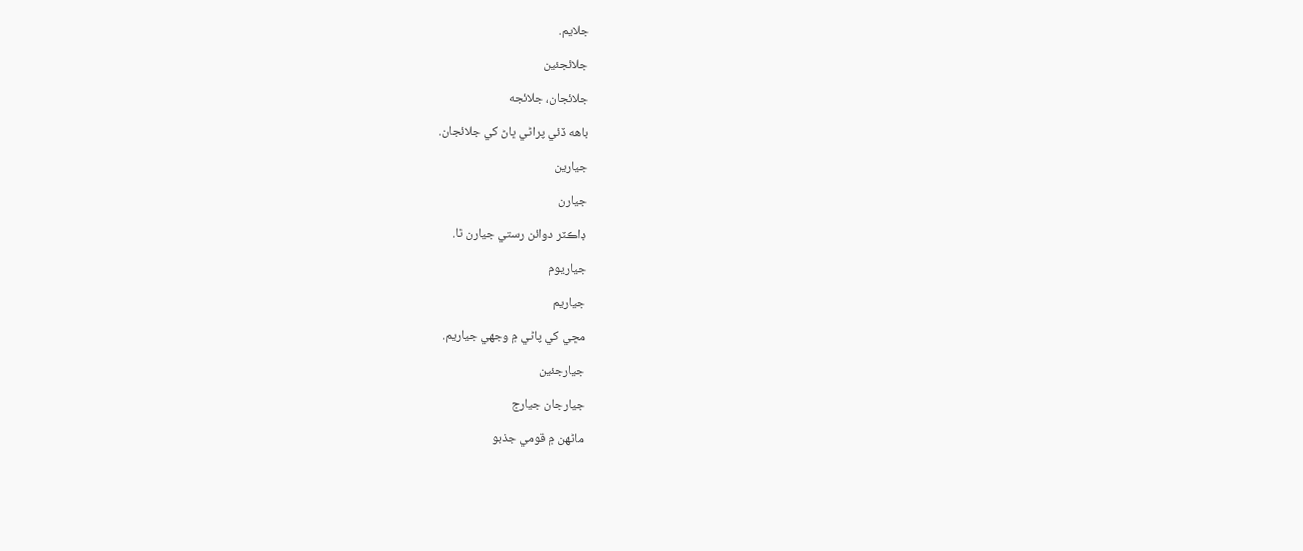جلايم.

جلائجئين

جلائجان، جلائجه

باهه ڏئي پراڻي ڀاڻ کي جلائجان.

جيارين

جيارن

ڊاڪٽر دوائن رستي جيارن ٿا.

جياريوم

جياريم

مڇي کي پاڻي ۾ وجهي جياريم.

جيارجئين

جيارجان جيارج

ماڻهن ۾ قومي جذبو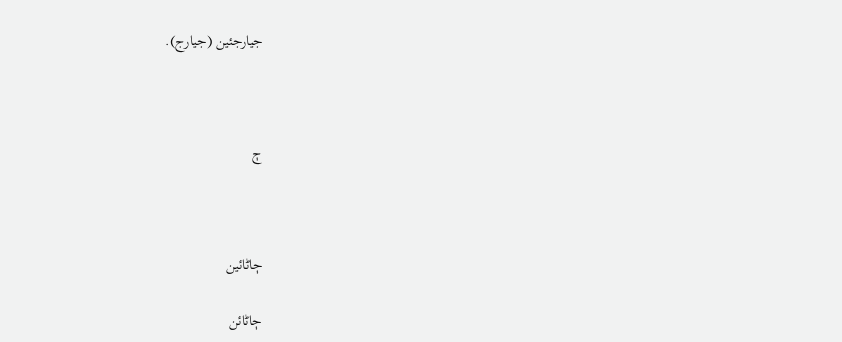جيارجئين (جيارج).



ڄ



ڄاڻائين

ڄاڻائن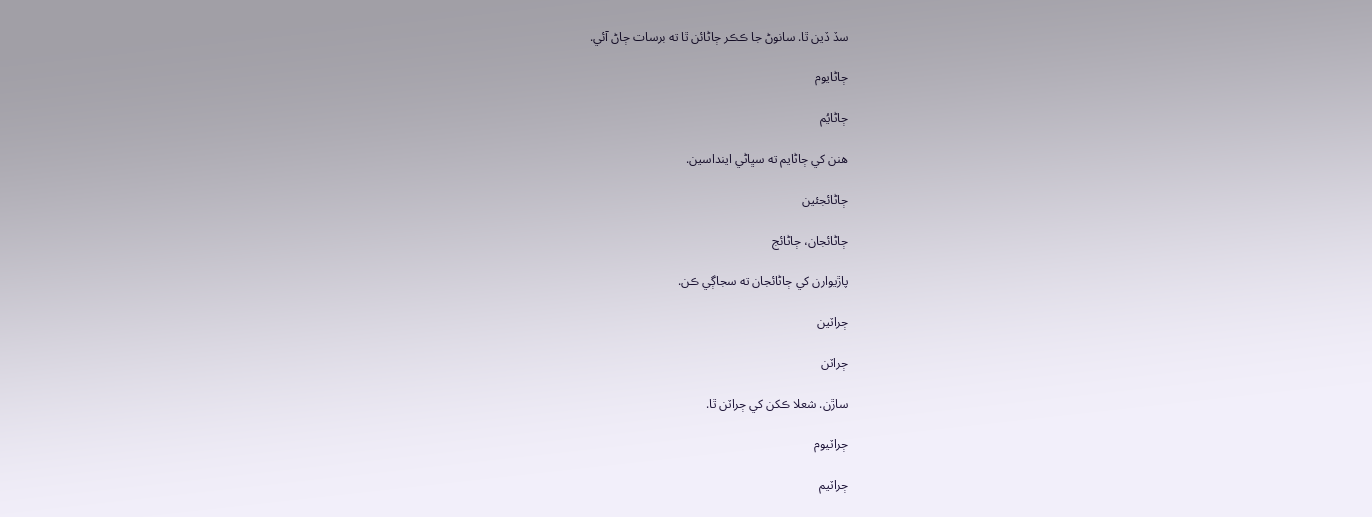سڏ ڏين ٿا. سانوڻ جا ڪڪر ڄاڻائن ٿا ته برسات ڄاڻ آئي.

ڄاڻايوم

ڄاڻايُم

هنن کي ڄاڻايم ته سڀاڻي اينداسين.

ڄاڻائجئين

ڄاڻائجان، ڄاڻائج

پاڙيوارن کي ڄاڻائجان ته سجاڳي ڪن.

ڄراٽين

ڄراٽن

ساڙن. شعلا ڪکن کي ڄراٽن ٿا.

ڄراٽيوم

ڄراٽيم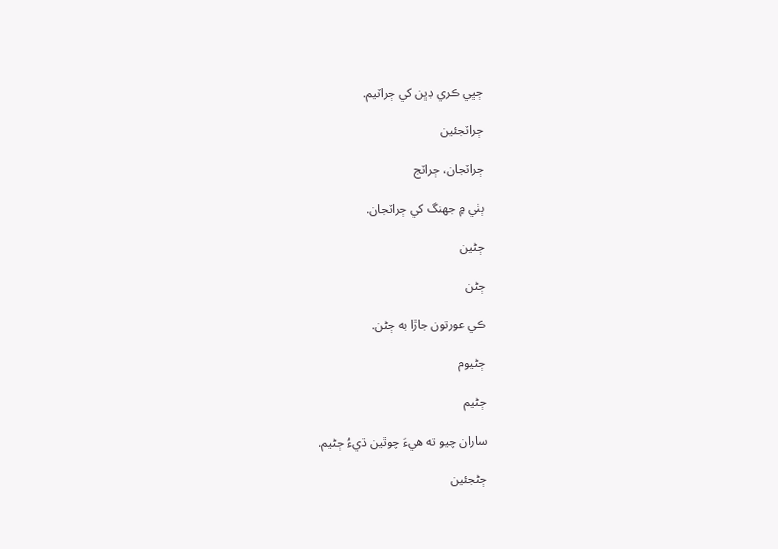ڄڀي ڪري ڊڀن کي ڄراٽيم.

ڄراٽجئين

ڄراٽجان، ڄراٽج

ٻٺي ۾ جهنگ کي ڄراٽجان.

ڄڻين

ڄڻن

ڪي عورتون جاڙا به ڄڻن.

ڄڻيوم

ڄڻيم

ساران چيو ته هيءَ چوٿين ڌيءُ ڄڻيم.

ڄڻجئين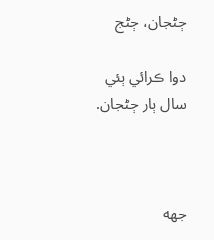ڄڻجان، ڄڻج

دوا ڪرائي ٻئي سال ٻار ڄڻجان.



جهه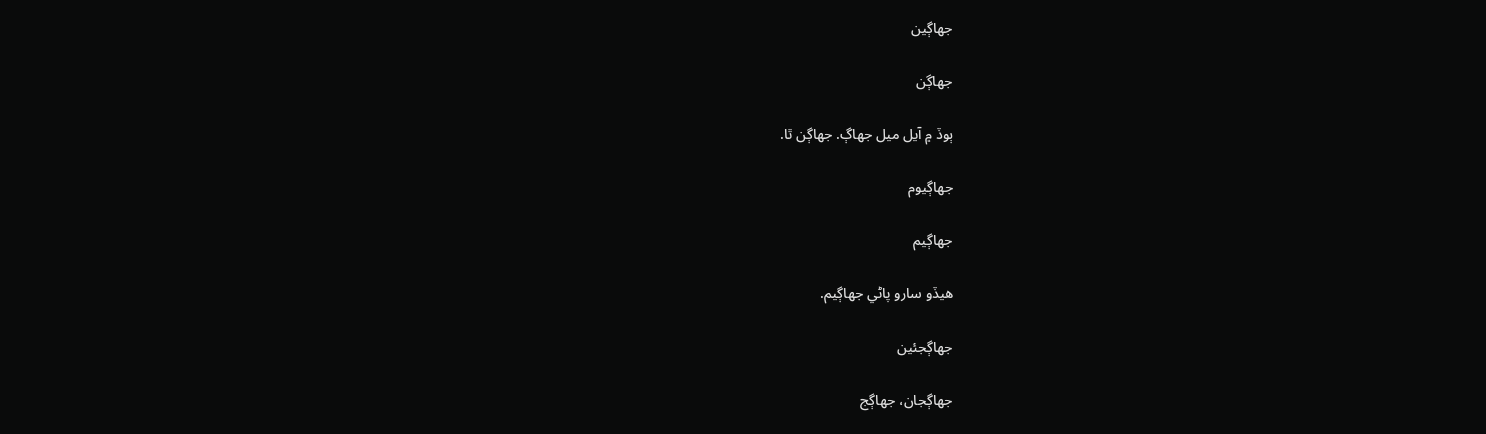جهاڳين

جهاڳن

ٻوڏ ۾ آيل ميل جهاڳ. جهاڳن ٿا.

جهاڳيوم

جهاڳيم

هيڏو سارو پاڻي جهاڳيم.

جهاڳجئين

جهاڳجان، جهاڳج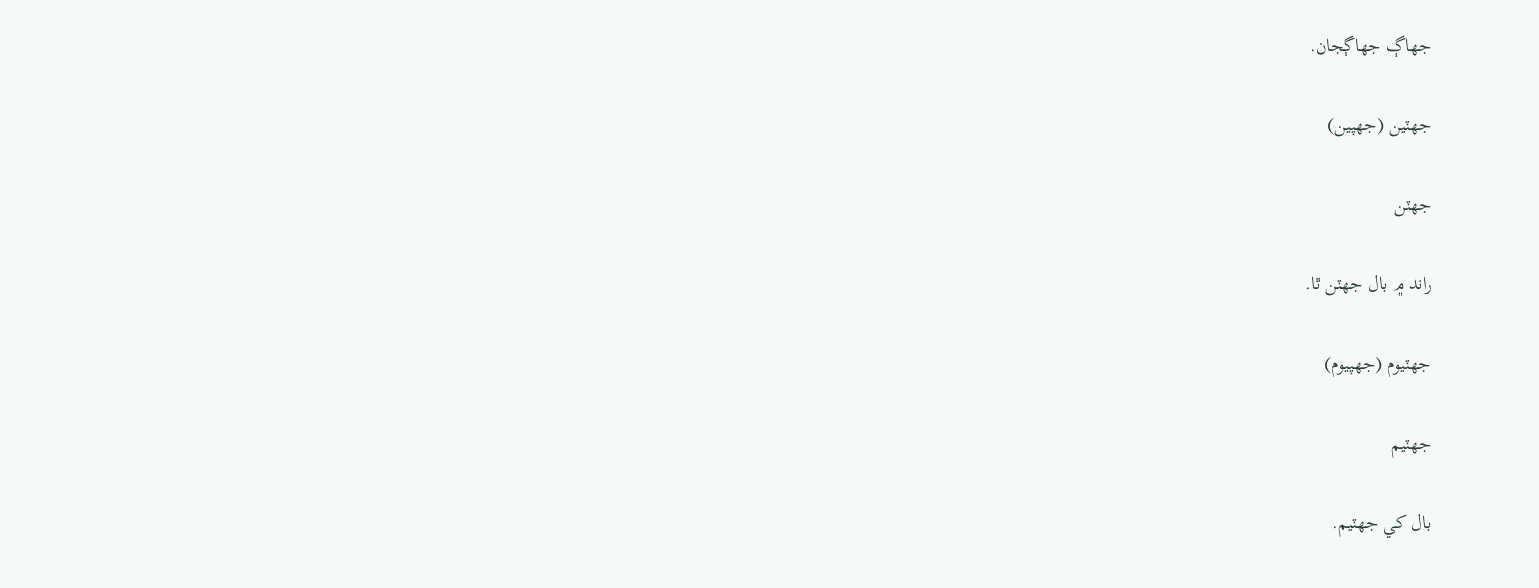جهاڳ جهاڳجان.

جهٽين (جهپين)

جهٽن

راند ۾ بال جهٽن ٿا.

جهٽيوم (جهپيوم)

جهٽيم

بال کي جهٽيم.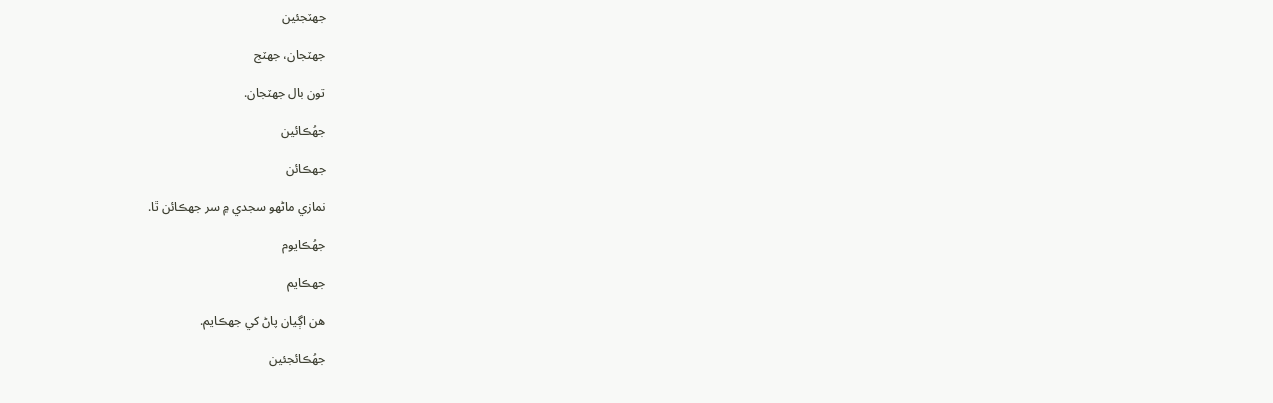جهٽجئين

جهٽجان، جهٽج

تون بال جهٽجان.

جهُڪائين

جهڪائن

نمازي ماڻهو سجدي ۾ سر جهڪائن ٿا.

جهُڪايوم

جهڪايم

هن اڳيان پاڻ کي جهڪايم.

جهُڪائجئين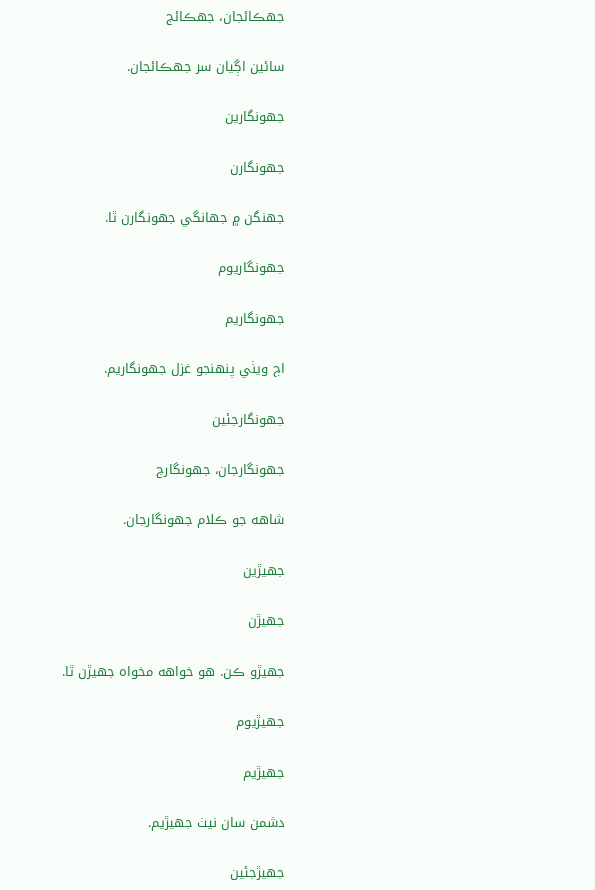جهڪائجان، جهڪائج

سائين اڳيان سر جهڪائجان.

جهونگارين

جهونگارن

جهنگن ۾ جهانگي جهونگارن ٿا.

جهونگاريوم

جهونگاريم

اڄ ويٺي پنهنجو غزل جهونگاريم.

جهونگارجئين

جهونگارجان، جهونگارج

شاهه جو ڪلام جهونگارجان.

جهيڙين

جهيڙن

جهيڙو ڪن. هو خواهه مخواه جهيڙن ٿا.

جهيڙيوم

جهيڙيم

دشمن سان نيٺ جهيڙيم.

جهيڙجئين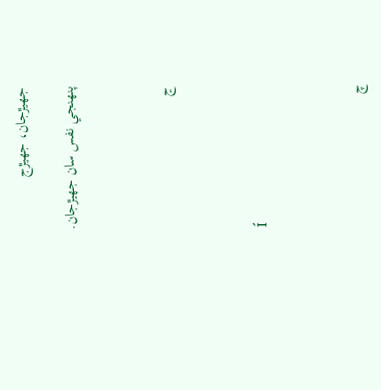جهيڙجان، جهيڙج

پنهنجي نفس سان جهيڙجان.



ڃ



Í



چ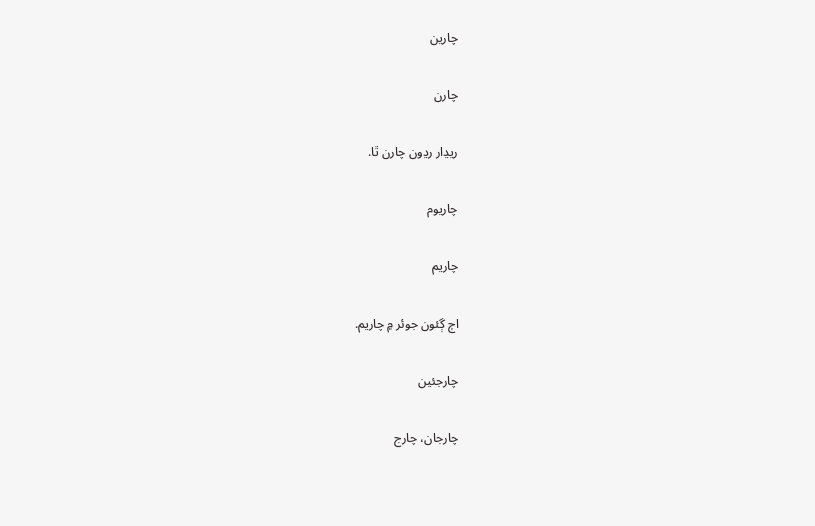چارين

چارن

ريڍار رڍون چارن ٿا.

چاريوم

چاريم

اڄ ڳئون جوئر ۾ چاريم.

چارجئين

چارجان، چارج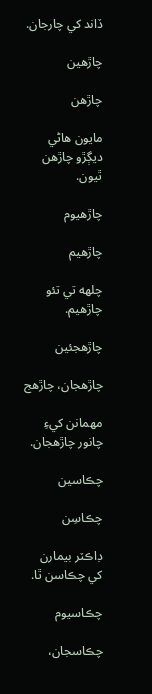ڏاند کي چارجان.

چاڙهين

چاڙهن

مايون هاڻي ديڳڙو چاڙهن ٿيون.

چاڙهيوم

چاڙهيم

چلهه تي تئو چاڙهيم.

چاڙهجئين

چاڙهجان، چاڙهج

مهمانن کيءِ چانور چاڙهجان.

چڪاسين

چڪاسِن

ڊاڪٽر بيمارن کي چڪاسن ٿا.

چڪاسيوم

چڪاسجان،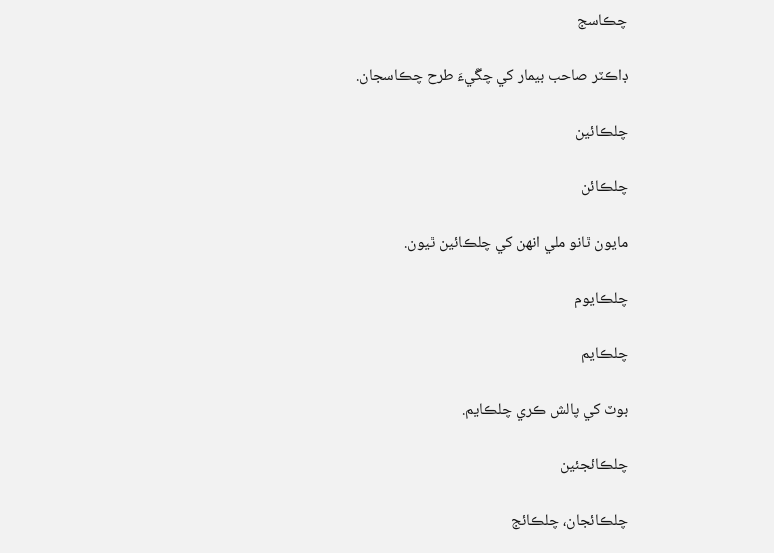چڪاسج

ڊاڪٽر صاحب بيمار کي چڱيءَ طرح چڪاسجان.

چلڪائين

چلڪائن

مايون ٿانو ملي انهن کي چلڪائين ٿيون.

چلڪايوم

چلڪايم

بوٽ کي پالش ڪري چلڪايم.

چلڪائجئين

چلڪائجان، چلڪائج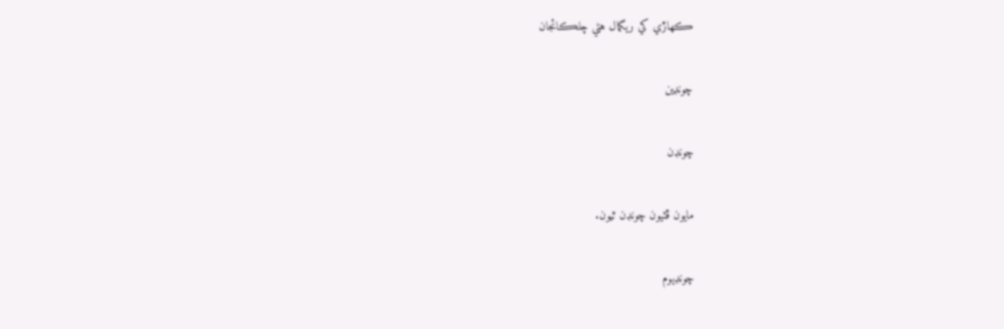ڪهاڙي کي ريگمال هڻي چلڪائجان

چونڊين

چونڊن

مايون ڦٽيون چونڊن ٿيون.

چونڊيوم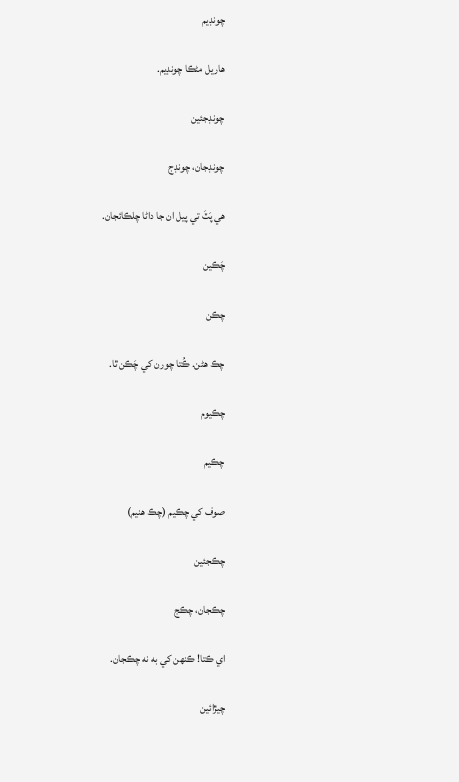چونڊيم

هاريل مڻڪا چونڊيم.

چونڊجئين

چونڊجان، چونڊج

هي پَٽَ تي پيل ان جا داڻا چلڪائجان.

چَڪين

چڪن

چڪ هڻن. ڪُتا چورن کي چَڪن ٿا.

چڪيوم

چڪيم

صوف کي چڪيم (چڪ هنيم)

چڪجئين

چڪجان، چڪج

اي ڪتا! ڪنهن کي به نه چڪجان.

چيڙائين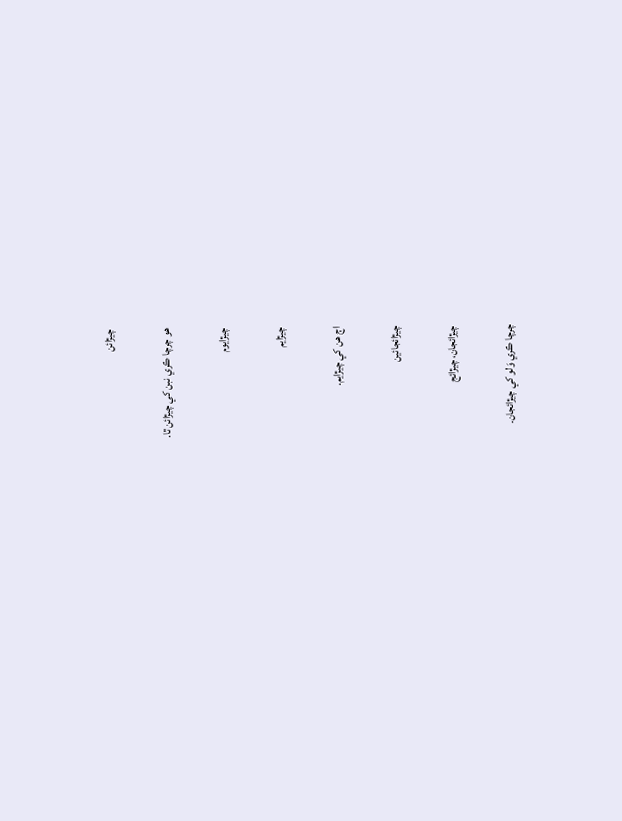چيڙائن

هو چرچا ڪري نبن کي چيڙائن ٿا.

چيڙايوم

چيڙايم

اڄ هن کي چيڙايم.

چيڙائجائين

چيڙائجان، چيڙائج

چرچا ڪري وَلو کي چيڙائجان.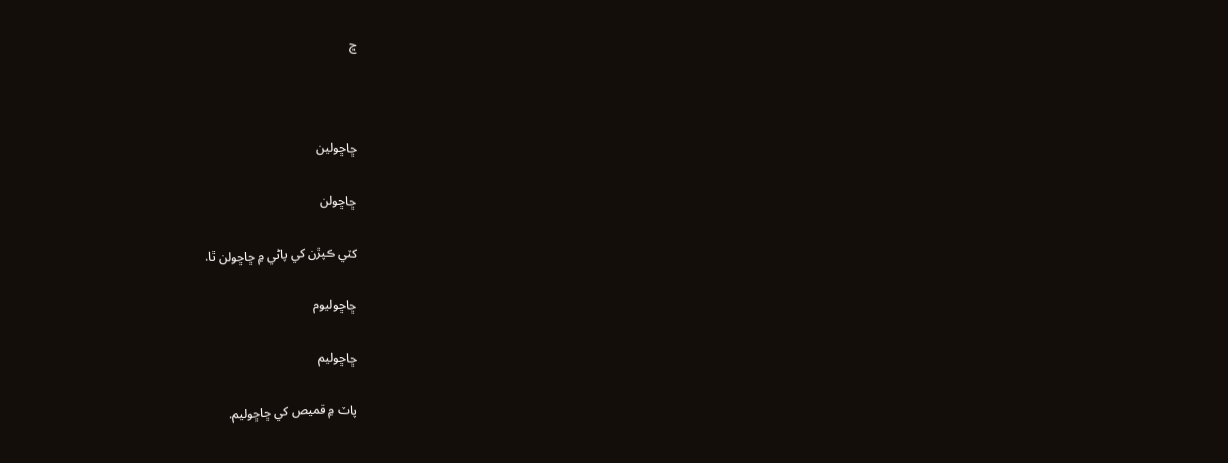ڇ



ڇاڇولين

ڇاڇولن

کٽي ڪپڙن کي پاڻي ۾ ڇاڇولن ٿا.

ڇاڇوليوم

ڇاڇوليم

پاٽ ۾ قميص کي ڇاڇوليم.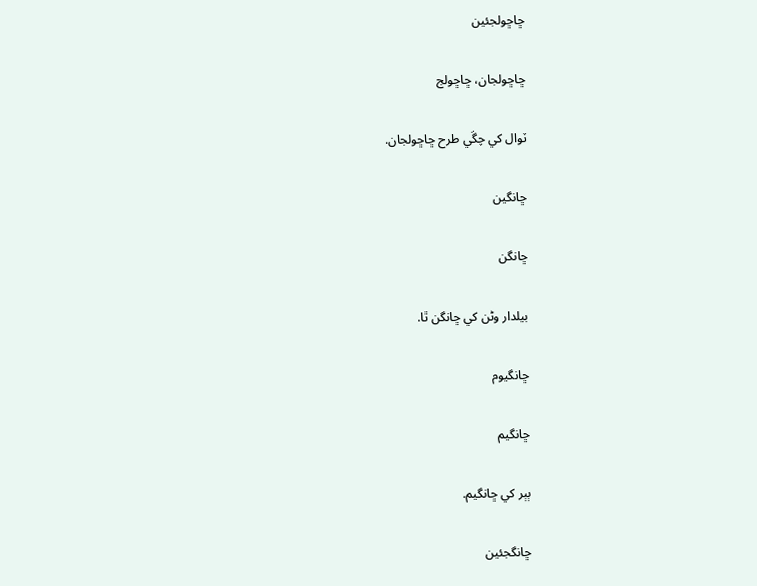ڇاڇولجئين

ڇاڇولجان، ڇاڇولج

ٽوال کي چڱي طرح ڇاڇولجان.

ڇانگين

ڇانگن

بيلدار وڻن کي ڇانگن ٿا.

ڇانگيوم

ڇانگيم

ٻٻر کي ڇانگيم.

ڇانگجئين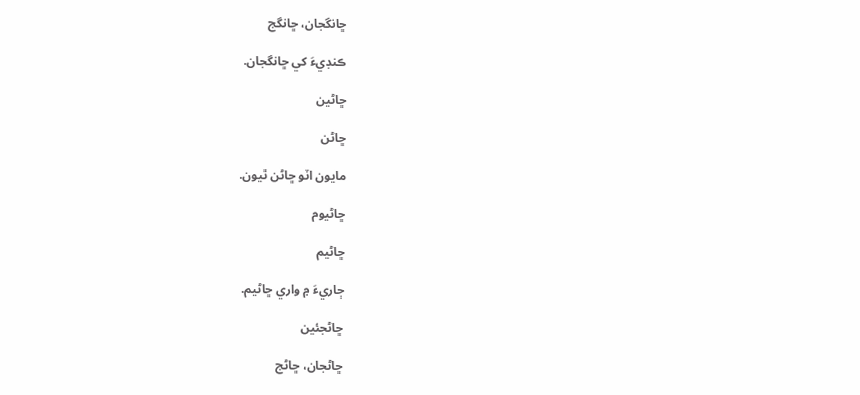ڇانگجان، ڇانگج

ڪنڊيءَ کي ڇانگجان.

ڇاڻين

ڇاڻن

مايون اٽو ڇاڻن ٿيون.

ڇاڻيوم

ڇاڻيم

ڄاريءَ ۾ واري ڇاڻيم.

ڇاڻجئين

ڇاڻجان، ڇاڻج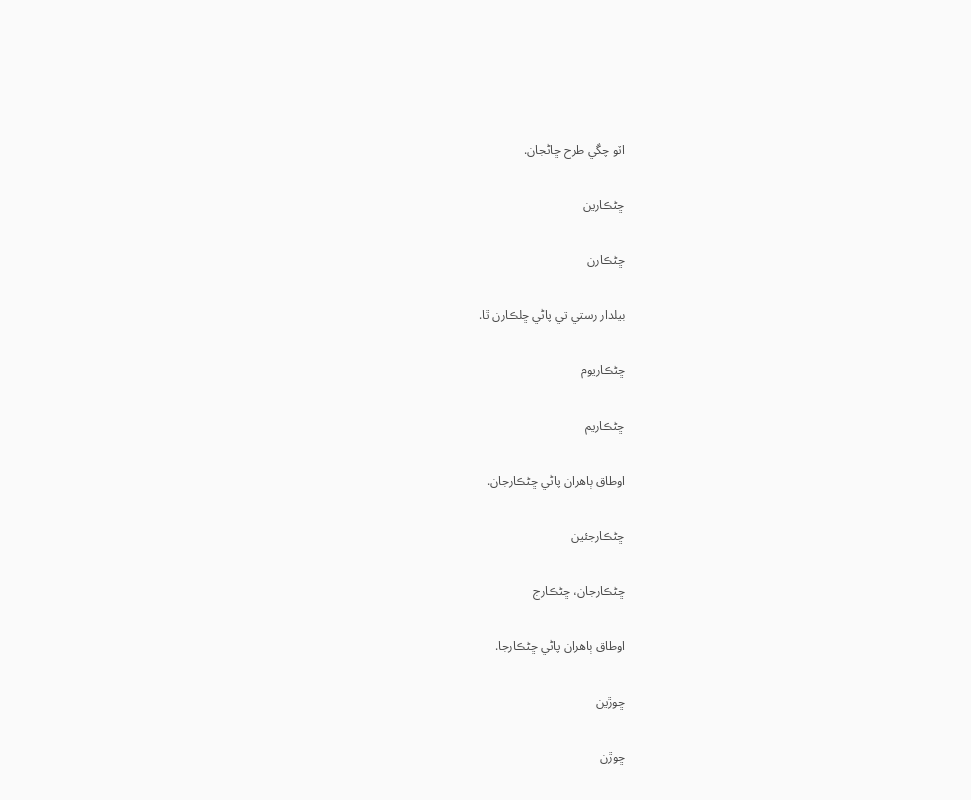اٽو چڱي طرح ڇاڻجان.

ڇڻڪارين

ڇڻڪارن

بيلدار رستي تي پاڻي ڇلڪارن ٿا.

ڇڻڪاريوم

ڇڻڪاريم

اوطاق ٻاهران پاڻي ڇڻڪارجان.

ڇڻڪارجئين

ڇڻڪارجان، ڇڻڪارج

اوطاق ٻاهران پاڻي ڇڻڪارجا.

ڇوڙين

ڇوڙن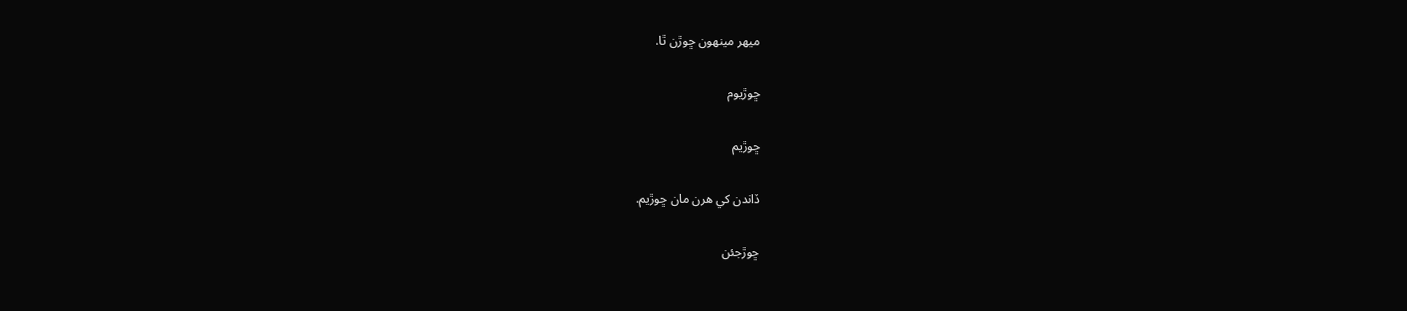ميهر مينهون ڇوڙن ٿا.

ڇوڙيوم

ڇوڙيم

ڏاندن کي هرن مان ڇوڙيم.

ڇوڙجئن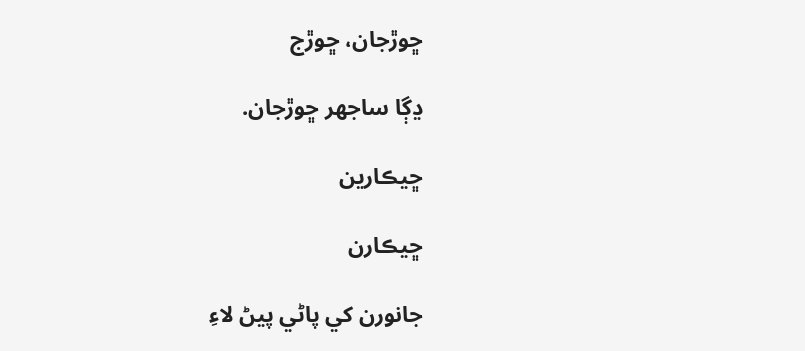ڇوڙجان، ڇوڙج

ڍڳا ساجهر ڇوڙجان.

ڇيڪارين

ڇيڪارن

جانورن کي پاڻي پيڻ لاءِ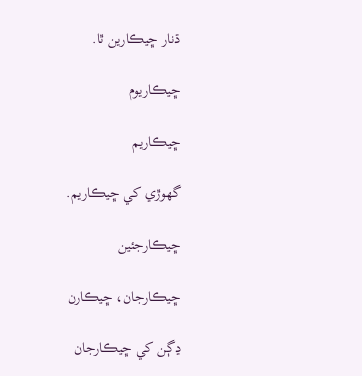ڌنار ڇيڪارين ٿا.

ڇيڪاريوم

ڇيڪاريم

گهوڙي کي ڇيڪاريم.

ڇيڪارجئين

ڇيڪارجان، ڇيڪارن

ڍڳن کي ڇيڪارجان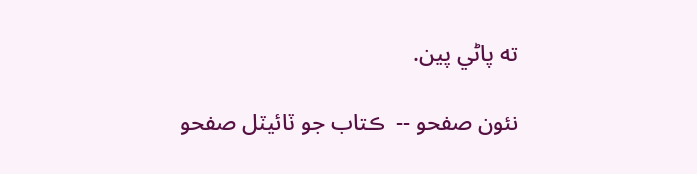ته پاڻي پين.

نئون صفحو --  ڪتاب جو ٽائيٽل صفحو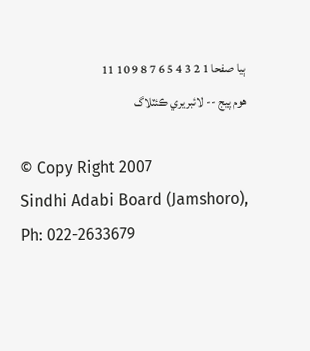ٻيا صفحا 1 2 3 4 5 6 7 8 9 10 11
هوم پيج -- لائبريري ڪئٽلاگ

© Copy Right 2007
Sindhi Adabi Board (Jamshoro),
Ph: 022-2633679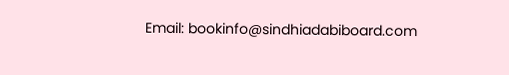Email: bookinfo@sindhiadabiboard.com